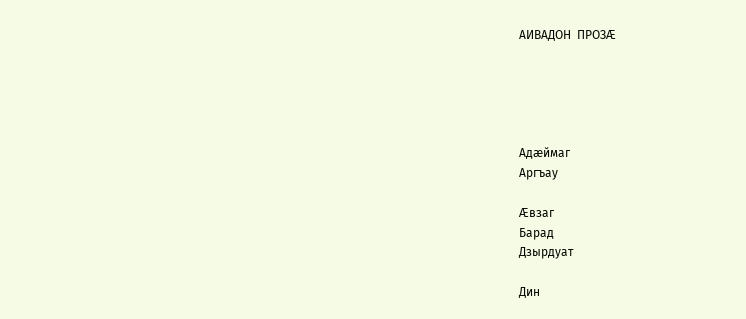АИВАДОН  ПРОЗÆ





Адæймаг
Аргъау

Æвзаг
Барад
Дзырдуат

Дин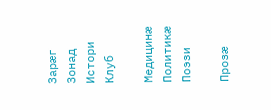Зарæг
Зонад
Истори
Клуб

Медицинæ
Политикæ
Поэзи

Прозæ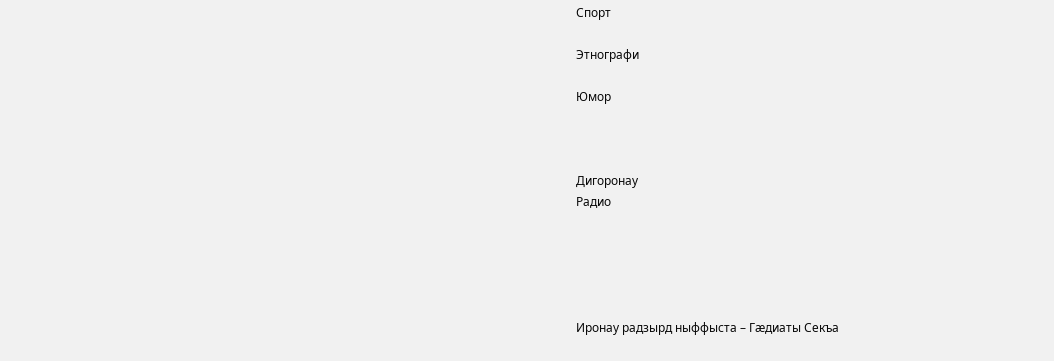Спорт

Этнографи

Юмор



Дигоронау
Радио





Иронау радзырд ныффыста – Гæдиаты Секъа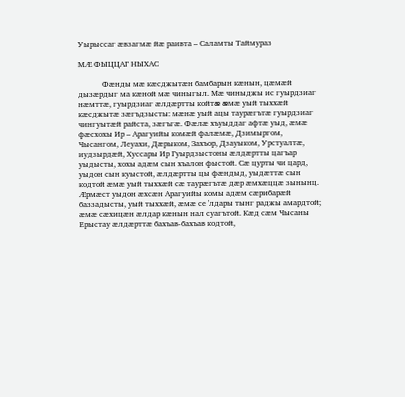Уырыссаг æвзагмæ йæ раивта – Саламты Таймураз

МÆ ФЫЦЦАГ НЫХАС

            Фæнды мæ кæсджытæн бамбарын кæнын, цæмæй дызæрдыг ма кæной мæ чиныгыл. Мæ чиныджы ис гуырдзиаг нæмттæ, гуырдзиаг æлдæртты койтæ æмæ уый тыххæй кæсджытæ зæгъдзысты: мæнæ уый ацы таурæгътæ гуырдзиаг чингуытæй райста, зæгъгæ. Фæлæ хъуыддаг афтæ уыд, æмæ фæсхохы Ир – Арагуийы комæй фалæмæ, Дзимыргом, Чысангом, Леуахи, Дæрыком, Захъор, Дзауыком, Урстуалтæ, иудзырдæй, Хуссары Ир Гуырдзыстоны æлдæртты цагъар уыдысты, хохы адæм сын хъалон фыстой. Сæ цурты чи цард, уыдон сын куыстой, æлдæртты цы фæндыд, уыдæттæ сын кодтой æмæ уый тыххæй сæ таурæгътæ дæр æмхæццæ зынынц. Æрмæст уыдон æхсæн Арагуийы комы адæм сæрибарæй баззадысты, уый тыххæй, æмæ се 'лдары тынг раджы амардтой; æмæ сæхицæн æлдар кæнын нал суагътой. Кæд сæм Чысаны Ерыстау æлдæрттæ бахъав-бахъав кодтой,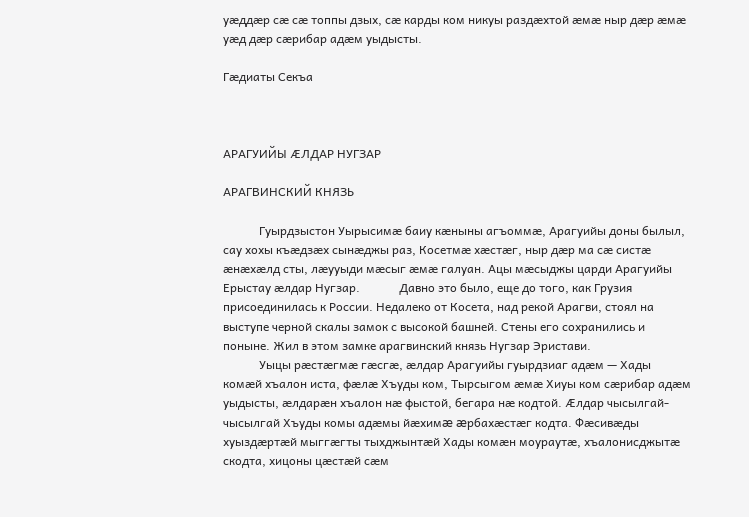уæддæр сæ сæ топпы дзых, сæ карды ком никуы раздæхтой æмæ ныр дæр æмæ уæд дæр сæрибар адæм уыдысты.

Гæдиаты Секъа



АРАГУИЙЫ ÆЛДАР НУГЗАР

АРАГВИНСКИЙ КНЯЗЬ

            Гуырдзыстон Уырысимæ баиу кæныны агъоммæ, Арагуийы доны былыл, сау хохы къæдзæх сынæджы раз, Косетмæ хæстæг, ныр дæр ма сæ систæ æнæхæлд сты, лæууыди мæсыг æмæ галуан. Ацы мæсыджы царди Арагуийы Ерыстау æлдар Нугзар.             Давно это было, еще до того, как Грузия присоединилась к России. Недалеко от Косета, над рекой Арагви, стоял на выступе черной скалы замок с высокой башней. Стены его сохранились и поныне. Жил в этом замке арагвинский князь Нугзар Эристави.
            Уыцы рæстæгмæ гæсгæ, æлдар Арагуийы гуырдзиаг адæм — Хады комæй хъалон иста, фæлæ Хъуды ком, Тырсыгом æмæ Хиуы ком сæрибар адæм уыдысты, æлдарæн хъалон нæ фыстой, бегара нæ кодтой. Æлдар чысылгай-чысылгай Хъуды комы адæмы йæхимæ æрбахæстæг кодта. Фæсивæды хуыздæртæй мыггæгты тыхджынтæй Хады комæн моураутæ, хъалонисджытæ скодта, хицоны цæстæй сæм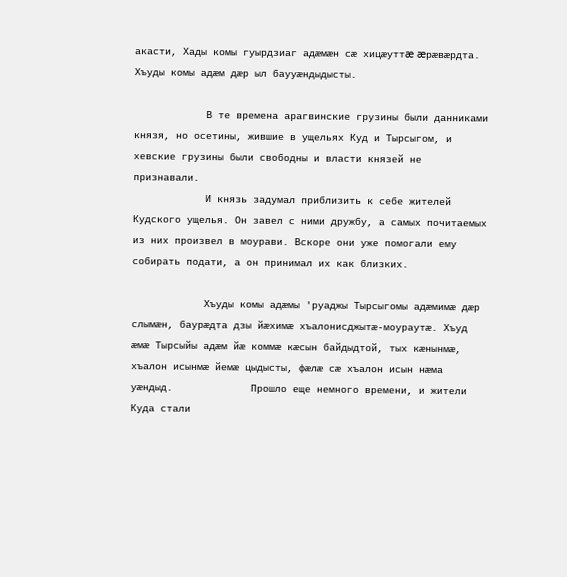акасти, Хады комы гуырдзиаг адæмæн сæ хицæуттæ æрæвæрдта. Хъуды комы адæм дæр ыл баууæндыдысты.

            В те времена арагвинские грузины были данниками князя, но осетины, жившие в ущельях Куд и Тырсыгом, и хевские грузины были свободны и власти князей не признавали.
            И князь задумал приблизить к себе жителей Кудского ущелья. Он завел с ними дружбу, а самых почитаемых из них произвел в моурави. Вскоре они уже помогали ему собирать подати, а он принимал их как близких.

            Хъуды комы адæмы 'руаджы Тырсыгомы адæмимæ дæр слымæн, баурæдта дзы йæхимæ хъалонисджытæ-моураутæ. Хъуд æмæ Тырсыйы адæм йæ коммæ кæсын байдыдтой, тых кæнынмæ, хъалон исынмæ йемæ цыдысты, фæлæ сæ хъалон исын нæма уæндыд.             Прошло еще немного времени, и жители Куда стали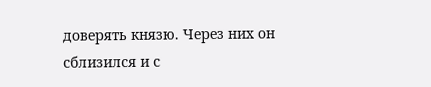доверять князю. Через них он сблизился и с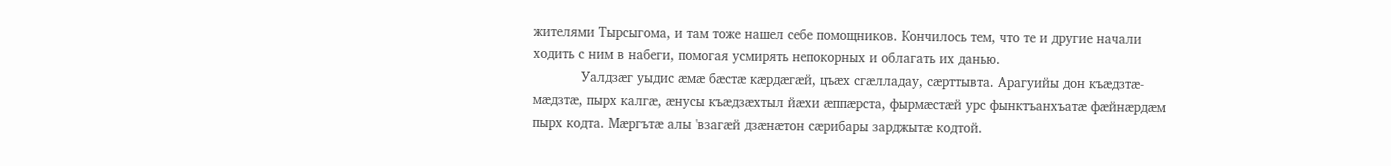жителями Тырсыгома, и там тоже нашел себе помощников. Кончилось тем, что те и другие начали ходить с ним в набеги, помогая усмирять непокорных и облагать их данью.
            Уалдзæг уыдис æмæ бæстæ кæрдæгæй, цъæх сгæлладау, сæрттывта. Арагуийы дон къæдзтæ-мæдзтæ, пырх калгæ, æнусы къæдзæхтыл йæхи æппæрста, фырмæстæй урс фынктъанхъатæ фæйнæрдæм пырх кодта. Мæргътæ алы 'взагæй дзæнæтон сæрибары зарджытæ кодтой.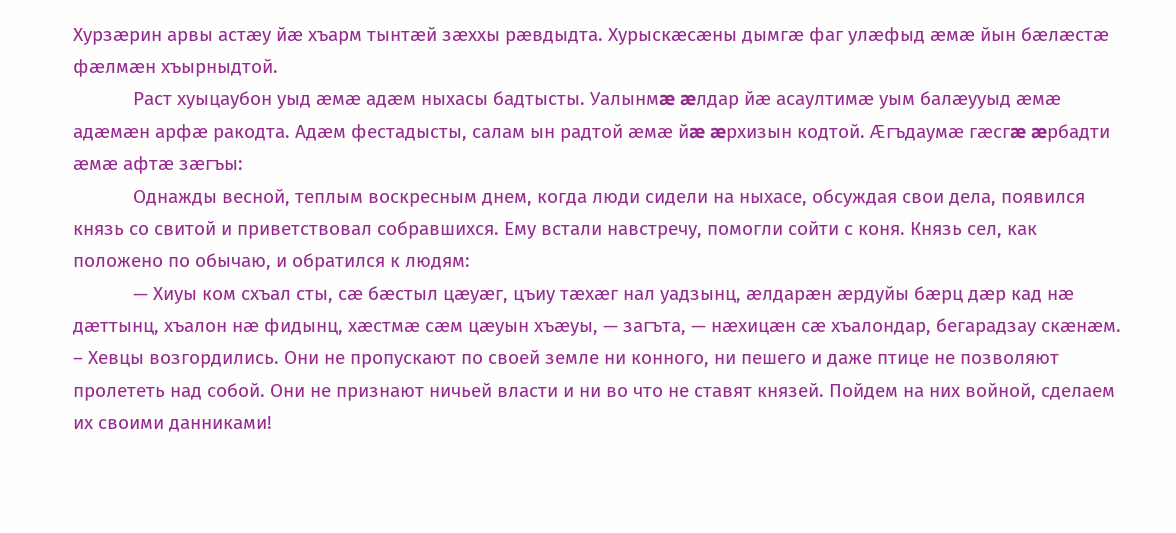Хурзæрин арвы астæу йæ хъарм тынтæй зæххы рæвдыдта. Хурыскæсæны дымгæ фаг улæфыд æмæ йын бæлæстæ фæлмæн хъырныдтой.
            Раст хуыцаубон уыд æмæ адæм ныхасы бадтысты. Уалынмæ æлдар йæ асаултимæ уым балæууыд æмæ адæмæн арфæ ракодта. Адæм фестадысты, салам ын радтой æмæ йæ æрхизын кодтой. Æгъдаумæ гæсгæ æрбадти æмæ афтæ зæгъы:
            Однажды весной, теплым воскресным днем, когда люди сидели на ныхасе, обсуждая свои дела, появился князь со свитой и приветствовал собравшихся. Ему встали навстречу, помогли сойти с коня. Князь сел, как положено по обычаю, и обратился к людям:
            — Хиуы ком схъал сты, сæ бæстыл цæуæг, цъиу тæхæг нал уадзынц, æлдарæн æрдуйы бæрц дæр кад нæ дæттынц, хъалон нæ фидынц, хæстмæ сæм цæуын хъæуы, — загъта, — нæхицæн сæ хъалондар, бегарадзау скæнæм.             – Хевцы возгордились. Они не пропускают по своей земле ни конного, ни пешего и даже птице не позволяют пролететь над собой. Они не признают ничьей власти и ни во что не ставят князей. Пойдем на них войной, сделаем их своими данниками!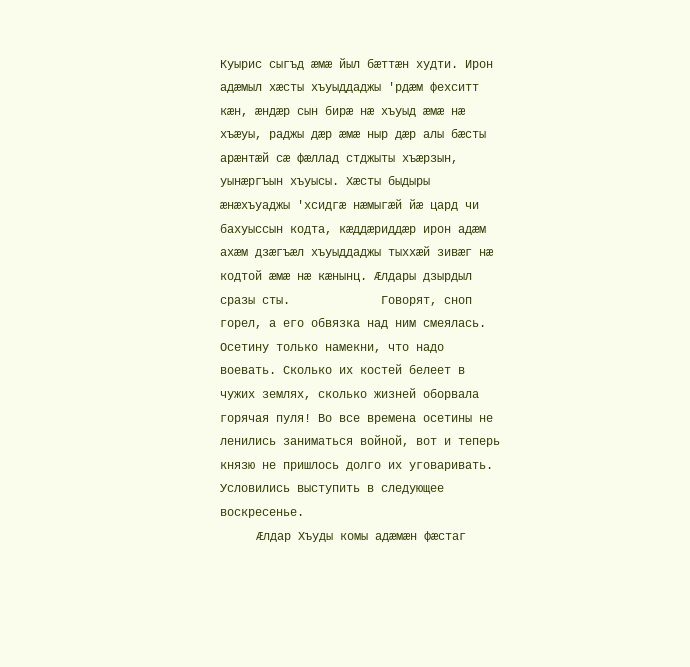Куырис сыгъд æмæ йыл бæттæн худти. Ирон адæмыл хæсты хъуыддаджы 'рдæм фехситт кæн, æндæр сын бирæ нæ хъуыд æмæ нæ хъæуы, раджы дæр æмæ ныр дæр алы бæсты арæнтæй сæ фæллад стджыты хъæрзын, уынæргъын хъуысы. Хæсты быдыры æнæхъуаджы 'хсидгæ нæмыгæй йæ цард чи бахуыссын кодта, кæддæриддæр ирон адæм ахæм дзæгъæл хъуыддаджы тыххæй зивæг нæ кодтой æмæ нæ кæнынц. Æлдары дзырдыл сразы сты.             Говорят, сноп горел, а его обвязка над ним смеялась. Осетину только намекни, что надо воевать. Сколько их костей белеет в чужих землях, сколько жизней оборвала горячая пуля! Во все времена осетины не ленились заниматься войной, вот и теперь князю не пришлось долго их уговаривать. Условились выступить в следующее воскресенье.
            Æлдар Хъуды комы адæмæн фæстаг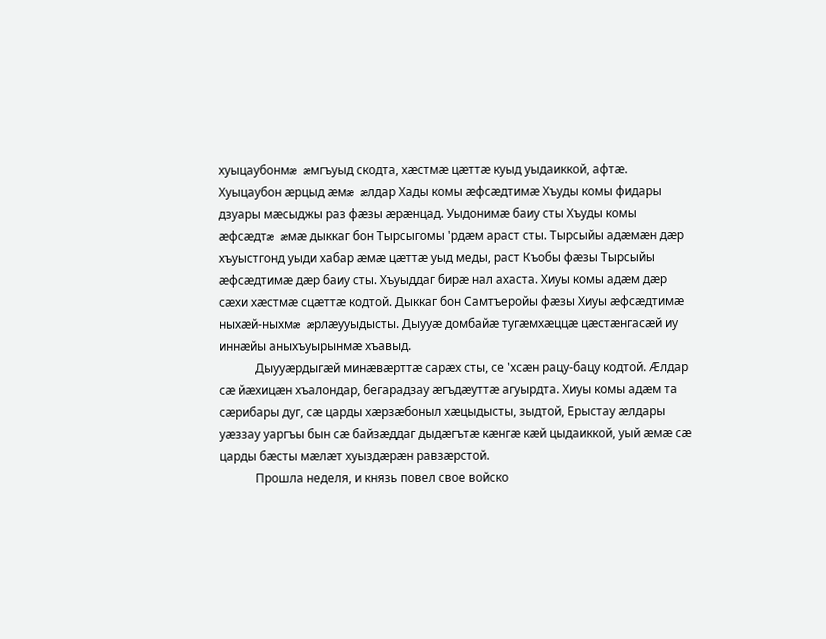хуыцаубонмæ æмгъуыд скодта, хæстмæ цæттæ куыд уыдаиккой, афтæ. Хуыцаубон æрцыд æмæ æлдар Хады комы æфсæдтимæ Хъуды комы фидары дзуары мæсыджы раз фæзы æрæнцад. Уыдонимæ баиу сты Хъуды комы æфсæдтæ æмæ дыккаг бон Тырсыгомы 'рдæм араст сты. Тырсыйы адæмæн дæр хъуыстгонд уыди хабар æмæ цæттæ уыд меды, раст Къобы фæзы Тырсыйы æфсæдтимæ дæр баиу сты. Хъуыддаг бирæ нал ахаста. Хиуы комы адæм дæр сæхи хæстмæ сцæттæ кодтой. Дыккаг бон Самтъеройы фæзы Хиуы æфсæдтимæ ныхæй-ныхмæ æрлæууыдысты. Дыууæ домбайæ тугæмхæццæ цæстæнгасæй иу иннæйы аныхъуырынмæ хъавыд.
            Дыууæрдыгæй минæвæрттæ сарæх сты, се 'хсæн рацу-бацу кодтой. Æлдар сæ йæхицæн хъалондар, бегарадзау æгъдæуттæ агуырдта. Хиуы комы адæм та сæрибары дуг, сæ царды хæрзæбоныл хæцыдысты, зыдтой, Ерыстау æлдары уæззау уаргъы бын сæ байзæддаг дыдæгътæ кæнгæ кæй цыдаиккой, уый æмæ сæ царды бæсты мæлæт хуыздæрæн равзæрстой.
            Прошла неделя, и князь повел свое войско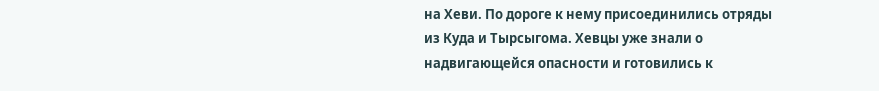на Хеви. По дороге к нему присоединились отряды из Куда и Тырсыгома. Хевцы уже знали о надвигающейся опасности и готовились к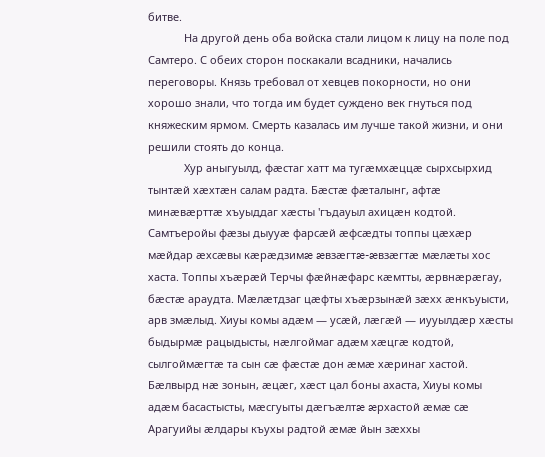битве.
            На другой день оба войска стали лицом к лицу на поле под Самтеро. С обеих сторон поскакали всадники, начались переговоры. Князь требовал от хевцев покорности, но они хорошо знали, что тогда им будет суждено век гнуться под княжеским ярмом. Смерть казалась им лучше такой жизни, и они решили стоять до конца.
            Хур аныгуылд, фæстаг хатт ма тугæмхæццæ сырхсырхид тынтæй хæхтæн салам радта. Бæстæ фæталынг, афтæ минæвæрттæ хъуыддаг хæсты 'гъдауыл ахицæн кодтой. Самтъеройы фæзы дыууæ фарсæй æфсæдты топпы цæхæр мæйдар æхсæвы кæрæдзимæ æвзæгтæ-æвзæгтæ мæлæты хос хаста. Топпы хъæрæй Терчы фæйнæфарс кæмтты, æрвнæрæгау, бæстæ араудта. Мæлæтдзаг цæфты хъæрзынæй зæхх æнкъуысти, арв змæлыд. Хиуы комы адæм — усæй, лæгæй — иууылдæр хæсты быдырмæ рацыдысты, нæлгоймаг адæм хæцгæ кодтой, сылгоймæгтæ та сын сæ фæстæ дон æмæ хæринаг хастой. Бæлвырд нæ зонын, æцæг, хæст цал боны ахаста, Хиуы комы адæм басастысты, мæсгуыты дæгъæлтæ æрхастой æмæ сæ Арагуийы æлдары къухы радтой æмæ йын зæххы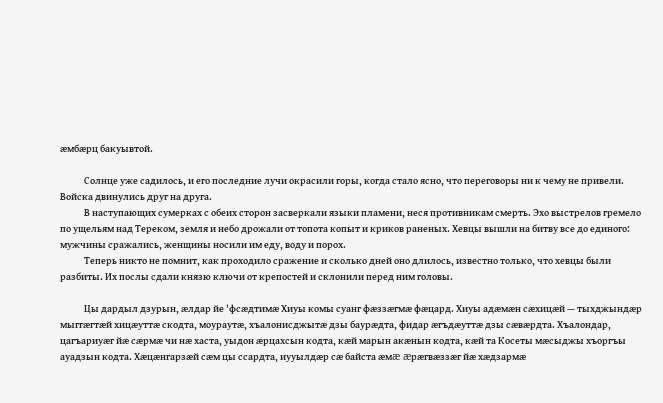æмбæрц бакуывтой.

            Солнце уже садилось, и его последние лучи окрасили горы, когда стало ясно, что переговоры ни к чему не привели. Войска двинулись друг на друга.
            В наступающих сумерках с обеих сторон засверкали языки пламени, неся противникам смерть. Эхо выстрелов гремело по ущельям над Тереком, земля и небо дрожали от топота копыт и криков раненых. Хевцы вышли на битву все до единого: мужчины сражались, женщины носили им еду, воду и порох.
            Теперь никто не помнит, как проходило сражение и сколько дней оно длилось, известно только, что хевцы были разбиты. Их послы сдали князю ключи от крепостей и склонили перед ним головы.

            Цы дардыл дзурын, æлдар йе 'фсæдтимæ Хиуы комы суанг фæззæгмæ фæцард. Хиуы адæмæн сæхицæй — тыхджындæр мыггæгтæй хицæуттæ скодта, моураутæ, хъалонисджытæ дзы баурæдта, фидар æгъдæуттæ дзы сæвæрдта. Хъалондар, цагъариуæг йæ сæрмæ чи нæ хаста, уыдон æрцахсын кодта, кæй марын акæнын кодта, кæй та Косеты мæсыджы хъоргъы ауадзын кодта. Хæцæнгарзæй сæм цы ссардта, иууылдæр сæ байста æмæ æрæгвæззæг йæ хæдзармæ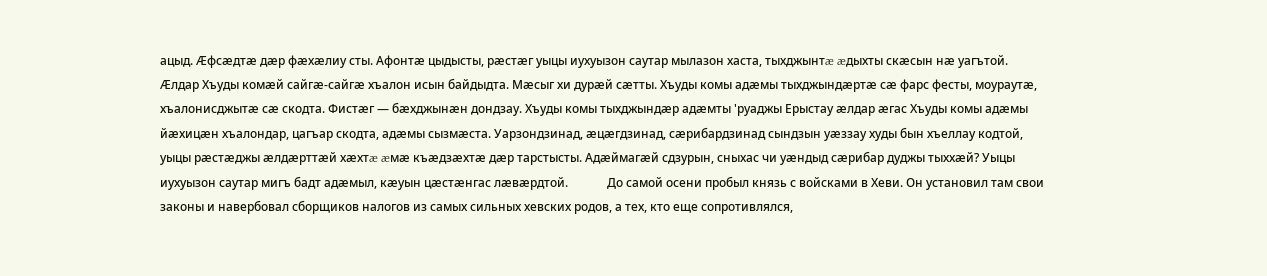ацыд. Æфсæдтæ дæр фæхæлиу сты. Афонтæ цыдысты, рæстæг уыцы иухуызон саутар мылазон хаста, тыхджынтæ æдыхты скæсын нæ уагътой. Æлдар Хъуды комæй сайгæ-сайгæ хъалон исын байдыдта. Мæсыг хи дурæй сæтты. Хъуды комы адæмы тыхджындæртæ сæ фарс фесты, моураутæ, хъалонисджытæ сæ скодта. Фистæг — бæхджынæн дондзау. Хъуды комы тыхджындæр адæмты 'руаджы Ерыстау æлдар æгас Хъуды комы адæмы йæхицæн хъалондар, цагъар скодта, адæмы сызмæста. Уарзондзинад, æцæгдзинад, сæрибардзинад сындзын уæззау худы бын хъеллау кодтой, уыцы рæстæджы æлдæрттæй хæхтæ æмæ къæдзæхтæ дæр тарстысты. Адæймагæй сдзурын, сныхас чи уæндыд сæрибар дуджы тыххæй? Уыцы иухуызон саутар мигъ бадт адæмыл, кæуын цæстæнгас лæвæрдтой.             До самой осени пробыл князь с войсками в Хеви. Он установил там свои законы и навербовал сборщиков налогов из самых сильных хевских родов, а тех, кто еще сопротивлялся,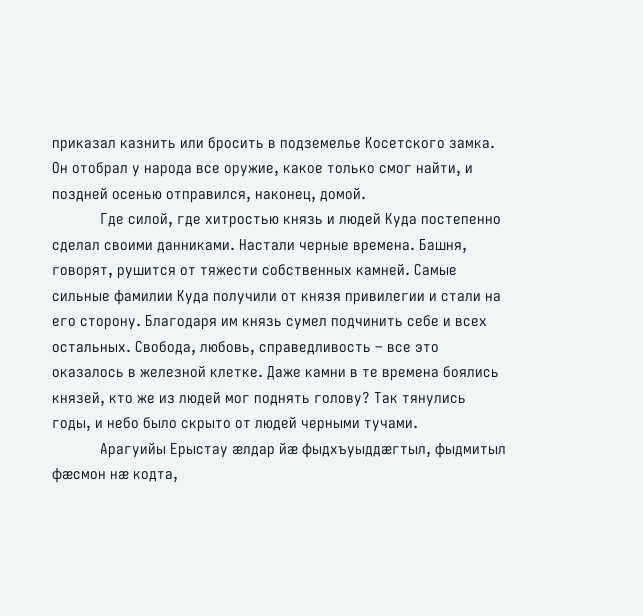приказал казнить или бросить в подземелье Косетского замка. Он отобрал у народа все оружие, какое только смог найти, и поздней осенью отправился, наконец, домой.
            Где силой, где хитростью князь и людей Куда постепенно сделал своими данниками. Настали черные времена. Башня, говорят, рушится от тяжести собственных камней. Самые сильные фамилии Куда получили от князя привилегии и стали на его сторону. Благодаря им князь сумел подчинить себе и всех остальных. Свобода, любовь, справедливость – все это оказалось в железной клетке. Даже камни в те времена боялись князей, кто же из людей мог поднять голову? Так тянулись годы, и небо было скрыто от людей черными тучами.
            Арагуийы Ерыстау æлдар йæ фыдхъуыддæгтыл, фыдмитыл фæсмон нæ кодта,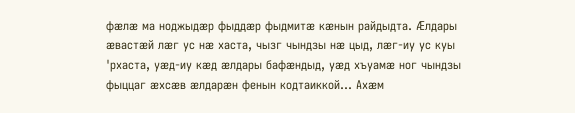фæлæ ма ноджыдæр фыддæр фыдмитæ кæнын райдыдта. Æлдары æвастæй лæг ус нæ хаста, чызг чындзы нæ цыд, лæг-иу ус куы 'рхаста, уæд-иу кæд æлдары бафæндыд, уæд хъуамæ ног чындзы фыццаг æхсæв æлдарæн фенын кодтаиккой... Ахæм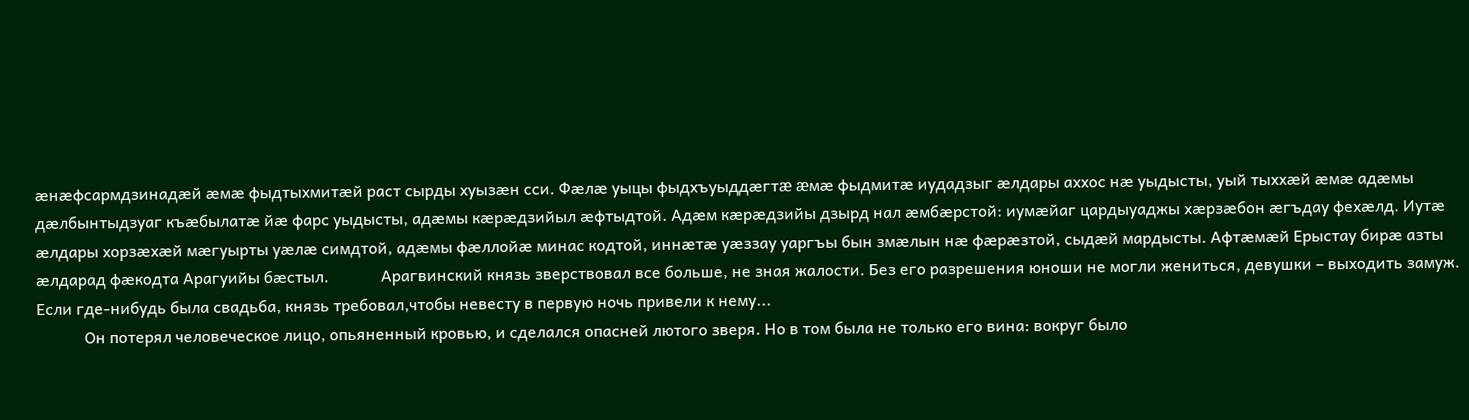æнæфсармдзинадæй æмæ фыдтыхмитæй раст сырды хуызæн сси. Фæлæ уыцы фыдхъуыддæгтæ æмæ фыдмитæ иудадзыг æлдары аххос нæ уыдысты, уый тыххæй æмæ адæмы дæлбынтыдзуаг къæбылатæ йæ фарс уыдысты, адæмы кæрæдзийыл æфтыдтой. Адæм кæрæдзийы дзырд нал æмбæрстой: иумæйаг цардыуаджы хæрзæбон æгъдау фехæлд. Иутæ æлдары хорзæхæй мæгуырты уæлæ симдтой, адæмы фæллойæ минас кодтой, иннæтæ уæззау уаргъы бын змæлын нæ фæрæзтой, сыдæй мардысты. Афтæмæй Ерыстау бирæ азты æлдарад фæкодта Арагуийы бæстыл.             Арагвинский князь зверствовал все больше, не зная жалости. Без его разрешения юноши не могли жениться, девушки – выходить замуж. Если где-нибудь была свадьба, князь требовал,чтобы невесту в первую ночь привели к нему...
            Он потерял человеческое лицо, опьяненный кровью, и сделался опасней лютого зверя. Но в том была не только его вина: вокруг было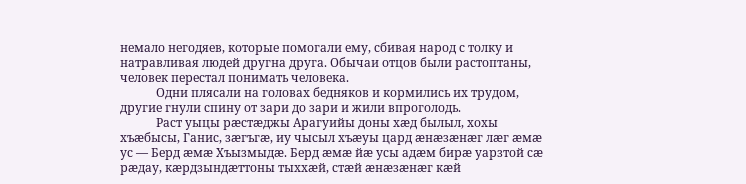немало негодяев, которые помогали ему, сбивая народ с толку и натравливая людей другна друга. Обычаи отцов были растоптаны, человек перестал понимать человека.
            Одни плясали на головах бедняков и кормились их трудом, другие гнули спину от зари до зари и жили впроголодь.
            Раст уыцы рæстæджы Арагуийы доны хæд былыл, хохы хъæбысы, Ганис, зæгъгæ, иу чысыл хъæуы цард æнæзæнæг лæг æмæ ус — Берд æмæ Хъызмыдæ. Берд æмæ йæ усы адæм бирæ уарзтой сæ рæдау, кæрдзындæттоны тыххæй, стæй æнæзæнæг кæй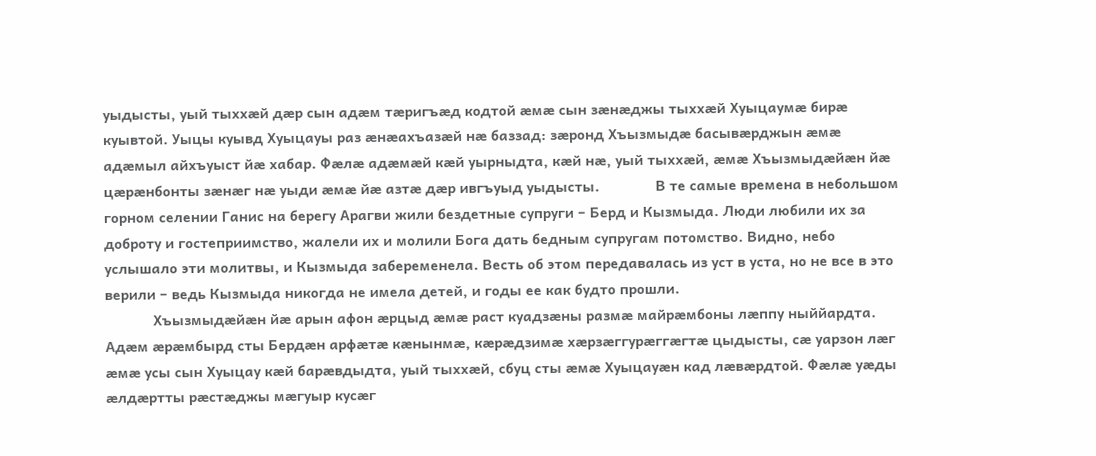уыдысты, уый тыххæй дæр сын адæм тæригъæд кодтой æмæ сын зæнæджы тыххæй Хуыцаумæ бирæ куывтой. Уыцы куывд Хуыцауы раз æнæахъазæй нæ баззад: зæронд Хъызмыдæ басывæрджын æмæ адæмыл айхъуыст йæ хабар. Фæлæ адæмæй кæй уырныдта, кæй нæ, уый тыххæй, æмæ Хъызмыдæйæн йæ цæрæнбонты зæнæг нæ уыди æмæ йæ азтæ дæр ивгъуыд уыдысты.              В те самые времена в небольшом горном селении Ганис на берегу Арагви жили бездетные супруги – Берд и Кызмыда. Люди любили их за доброту и гостеприимство, жалели их и молили Бога дать бедным супругам потомство. Видно, небо услышало эти молитвы, и Кызмыда забеременела. Весть об этом передавалась из уст в уста, но не все в это верили – ведь Кызмыда никогда не имела детей, и годы ее как будто прошли.
            Хъызмыдæйæн йæ арын афон æрцыд æмæ раст куадзæны размæ майрæмбоны лæппу ныййардта. Адæм æрæмбырд сты Бердæн арфæтæ кæнынмæ, кæрæдзимæ хæрзæггурæггæгтæ цыдысты, сæ уарзон лæг æмæ усы сын Хуыцау кæй барæвдыдта, уый тыххæй, сбуц сты æмæ Хуыцауæн кад лæвæрдтой. Фæлæ уæды æлдæртты рæстæджы мæгуыр кусæг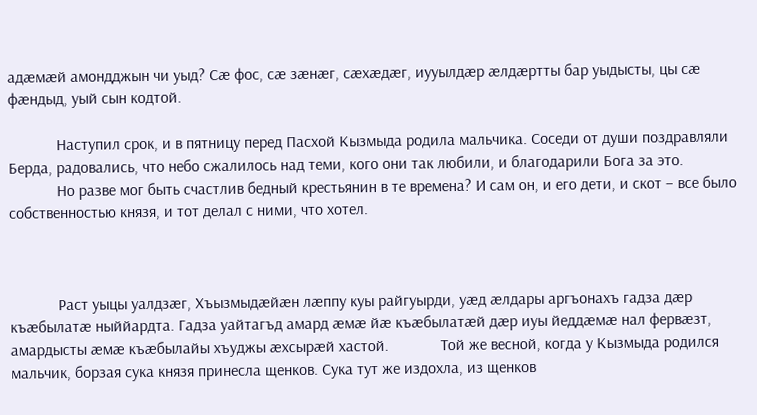адæмæй амондджын чи уыд? Сæ фос, сæ зæнæг, сæхæдæг, иууылдæр æлдæртты бар уыдысты, цы сæ фæндыд, уый сын кодтой.

            Наступил срок, и в пятницу перед Пасхой Кызмыда родила мальчика. Соседи от души поздравляли Берда, радовались, что небо сжалилось над теми, кого они так любили, и благодарили Бога за это.
            Но разве мог быть счастлив бедный крестьянин в те времена? И сам он, и его дети, и скот – все было собственностью князя, и тот делал с ними, что хотел.



            Раст уыцы уалдзæг, Хъызмыдæйæн лæппу куы райгуырди, уæд æлдары аргъонахъ гадза дæр къæбылатæ ныййардта. Гадза уайтагъд амард æмæ йæ къæбылатæй дæр иуы йеддæмæ нал фервæзт, амардысты æмæ къæбылайы хъуджы æхсырæй хастой.             Той же весной, когда у Кызмыда родился мальчик, борзая сука князя принесла щенков. Сука тут же издохла, из щенков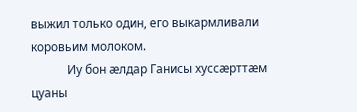выжил только один, его выкармливали коровьим молоком.
            Иу бон æлдар Ганисы хуссæрттæм цуаны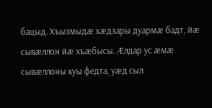бацыд. Хъызмыдæ хæдзары дуармæ бадт, йæ сывæллон йæ хъæбысы. Æлдар ус æмæ сывæллоны куы федта, уæд сыл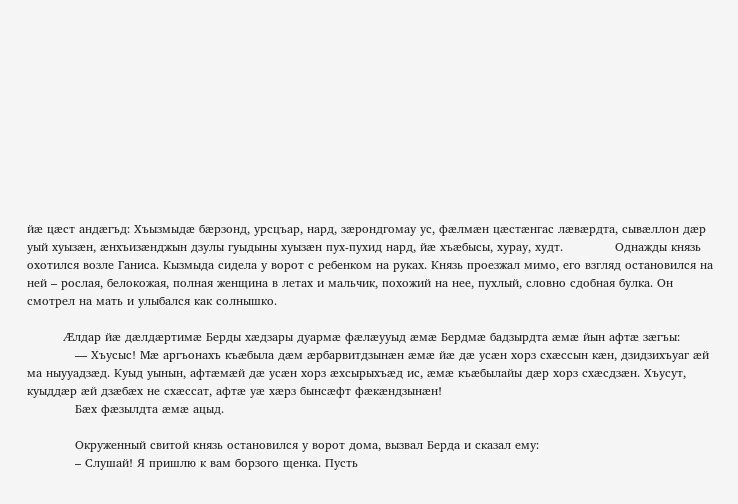йæ цæст андæгъд: Хъызмыдæ бæрзонд, урсцъар, нард, зæрондгомау ус, фæлмæн цæстæнгас лæвæрдта, сывæллон дæр уый хуызæн, æнхъизæнджын дзулы гуыдыны хуызæн пух-пухид нард, йæ хъæбысы, хурау, худт.             Однажды князь охотился возле Ганиса. Кызмыда сидела у ворот с ребенком на руках. Князь проезжал мимо, его взгляд остановился на ней – рослая, белокожая, полная женщина в летах и мальчик, похожий на нее, пухлый, словно сдобная булка. Он смотрел на мать и улыбался как солнышко.

            Æлдар йæ дæлдæртимæ Берды хæдзары дуармæ фæлæууыд æмæ Бердмæ бадзырдта æмæ йын афтæ зæгъы:
            — Хъусыс! Мæ аргъонахъ къæбыла дæм æрбарвитдзынæн æмæ йæ дæ усæн хорз схæссын кæн, дзидзихъуаг æй ма ныууадзæд. Куыд уынын, афтæмæй дæ усæн хорз æхсырыхъæд ис, æмæ къæбылайы дæр хорз схæсдзæн. Хъусут, куыддæр æй дзæбæх не схæссат, афтæ уæ хæрз бынсæфт фæкæндзынæн!
            Бæх фæзылдта æмæ ацыд.

            Окруженный свитой князь остановился у ворот дома, вызвал Берда и сказал ему:
            – Слушай! Я пришлю к вам борзого щенка. Пусть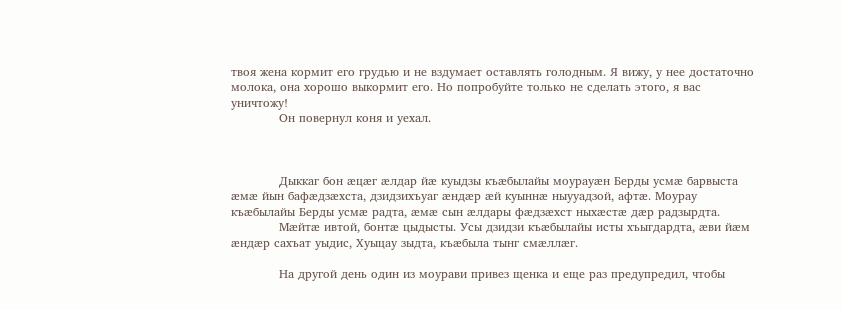твоя жена кормит его грудью и не вздумает оставлять голодным. Я вижу, у нее достаточно молока, она хорошо выкормит его. Но попробуйте только не сделать этого, я вас уничтожу!
            Он повернул коня и уехал.



            Дыккаг бон æцæг æлдар йæ куыдзы къæбылайы моурауæн Берды усмæ барвыста æмæ йын бафæдзæхста, дзидзихъуаг æндæр æй куыннæ ныууадзой, афтæ. Моурау къæбылайы Берды усмæ радта, æмæ сын æлдары фæдзæхст ныхæстæ дæр радзырдта.
            Мæйтæ ивтой, бонтæ цыдысты. Усы дзидзи къæбылайы исты хъыгдардта, æви йæм æндæр сахъат уыдис, Хуыцау зыдта, къæбыла тынг смæллæг.

            На другой день один из моурави привез щенка и еще раз предупредил, чтобы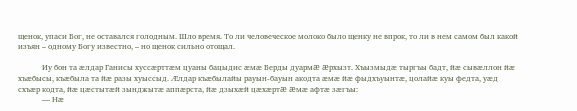щенок, упаси Бог, не оставался голодным. Шло время. То ли человеческое молоко было щенку не впрок, то ли в нем самом был какой изъян – одному Богу известно, – но щенок сильно отощал.

            Иу бон та æлдар Ганисы хуссæрттæм цуаны бацыдис æмæ Берды дуармæ æрхызт. Хъызмыдæ тыргъы бадт, йæ сывæллон йæ хъæбысы, къæбыла та йæ разы хуыссыд. Æлдар къæбылайы рауын-бауын акодта æмæ йæ фыдхъуынтæ, цолайæ куы федта, уæд схъæр кодта, йæ цæстытæй зынджытæ аппæрста, йæ дзыхæй цæхæртæ æмæ афтæ зæгъы:
            — Нæ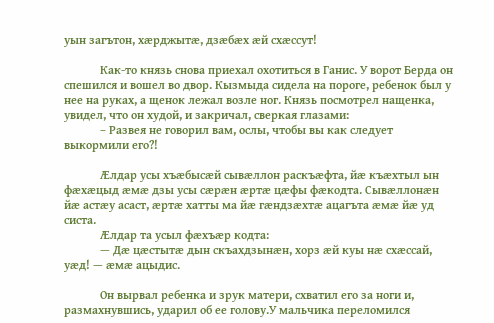уын загътон, хæрджытæ, дзæбæх æй схæссут!

            Как-то князь снова приехал охотиться в Ганис. У ворот Берда он спешился и вошел во двор. Кызмыда сидела на пороге, ребенок был у нее на руках, а щенок лежал возле ног. Князь посмотрел нащенка, увидел, что он худой, и закричал, сверкая глазами:
            – Развея не говорил вам, ослы, чтобы вы как следует выкормили его?!

            Æлдар усы хъæбысæй сывæллон раскъæфта, йæ къæхтыл ын фæхæцыд æмæ дзы усы сæрæн æртæ цæфы фæкодта. Сывæллонæн йæ астæу асаст, æртæ хатты ма йæ гæндзæхтæ ацагъта æмæ йæ уд систа.
            Æлдар та усыл фæхъæр кодта:
            — Дæ цæстытæ дын скъахдзынæн, хорз æй куы нæ схæссай, уæд! — æмæ ацыдис.

            Он вырвал ребенка и зрук матери, схватил его за ноги и, размахнувшись, ударил об ее голову.У мальчика переломился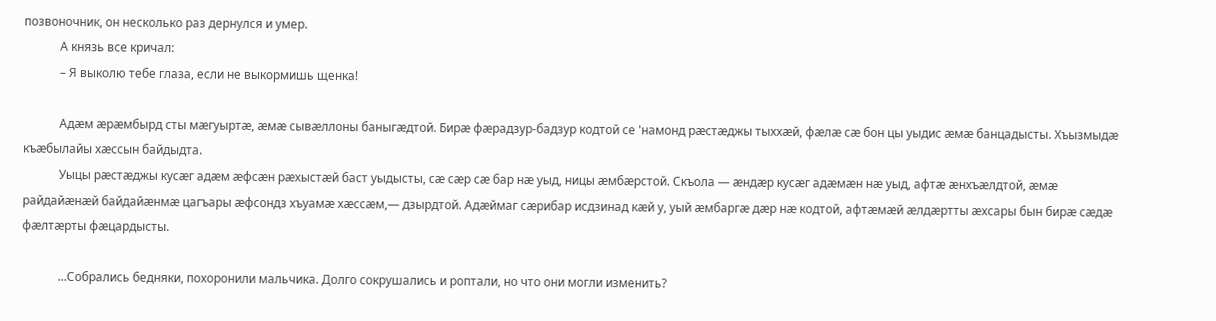позвоночник, он несколько раз дернулся и умер.
            А князь все кричал:
            – Я выколю тебе глаза, если не выкормишь щенка!

            Адæм æрæмбырд сты мæгуыртæ, æмæ сывæллоны баныгæдтой. Бирæ фæрадзур-бадзур кодтой се 'намонд рæстæджы тыххæй, фæлæ сæ бон цы уыдис æмæ банцадысты. Хъызмыдæ къæбылайы хæссын байдыдта.
            Уыцы рæстæджы кусæг адæм æфсæн рæхыстæй баст уыдысты, сæ сæр сæ бар нæ уыд, ницы æмбæрстой. Скъола — æндæр кусæг адæмæн нæ уыд, афтæ æнхъæлдтой, æмæ райдайæнæй байдайæнмæ цагъары æфсондз хъуамæ хæссæм,— дзырдтой. Адæймаг сæрибар исдзинад кæй у, уый æмбаргæ дæр нæ кодтой, афтæмæй æлдæртты æхсары бын бирæ сæдæ фæлтæрты фæцардысты.

            ...Собрались бедняки, похоронили мальчика. Долго сокрушались и роптали, но что они могли изменить?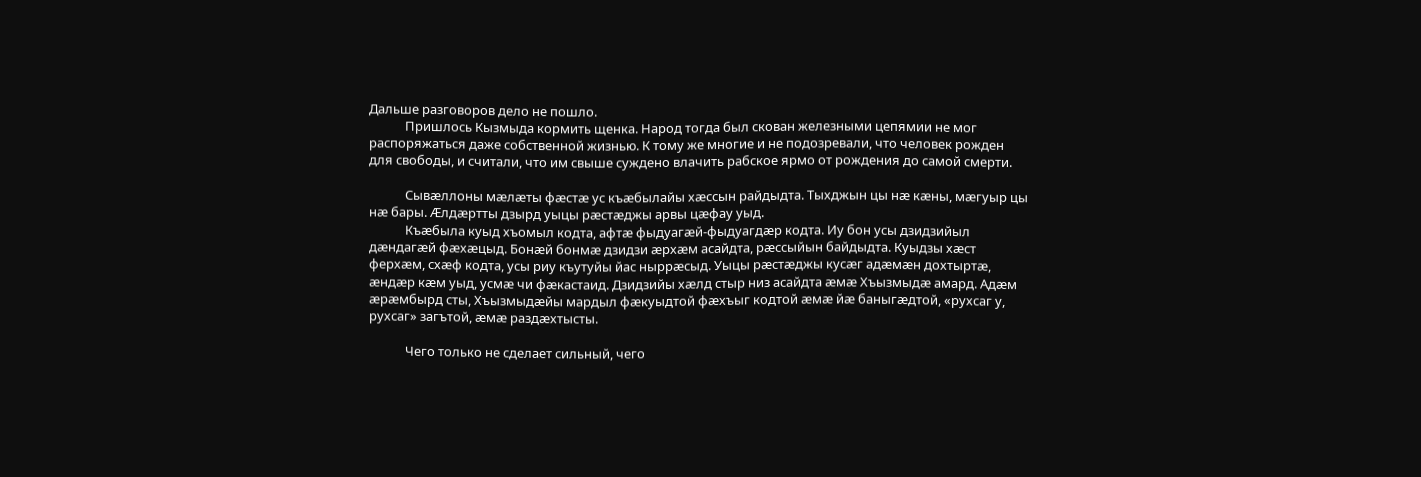Дальше разговоров дело не пошло.
            Пришлось Кызмыда кормить щенка. Народ тогда был скован железными цепямии не мог распоряжаться даже собственной жизнью. К тому же многие и не подозревали, что человек рожден для свободы, и считали, что им свыше суждено влачить рабское ярмо от рождения до самой смерти.

            Сывæллоны мæлæты фæстæ ус къæбылайы хæссын райдыдта. Тыхджын цы нæ кæны, мæгуыр цы нæ бары. Æлдæртты дзырд уыцы рæстæджы арвы цæфау уыд.
            Къæбыла куыд хъомыл кодта, афтæ фыдуагæй-фыдуагдæр кодта. Иу бон усы дзидзийыл дæндагæй фæхæцыд. Бонæй бонмæ дзидзи æрхæм асайдта, рæссыйын байдыдта. Куыдзы хæст ферхæм, схæф кодта, усы риу къутуйы йас ныррæсыд. Уыцы рæстæджы кусæг адæмæн дохтыртæ, æндæр кæм уыд, усмæ чи фæкастаид. Дзидзийы хæлд стыр низ асайдта æмæ Хъызмыдæ амард. Адæм æрæмбырд сты, Хъызмыдæйы мардыл фæкуыдтой фæхъыг кодтой æмæ йæ баныгæдтой, «рухсаг у, рухсаг» загътой, æмæ раздæхтысты.

            Чего только не сделает сильный, чего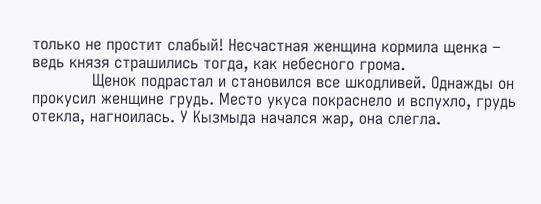только не простит слабый! Несчастная женщина кормила щенка – ведь князя страшились тогда, как небесного грома.
            Щенок подрастал и становился все шкодливей. Однажды он прокусил женщине грудь. Место укуса покраснело и вспухло, грудь отекла, нагноилась. У Кызмыда начался жар, она слегла.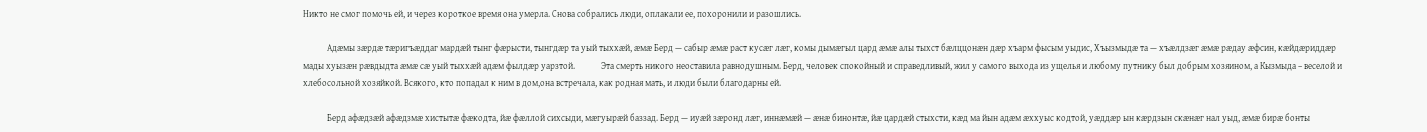Никто не смог помочь ей, и через короткое время она умерла. Снова собрались люди, оплакали ее, похоронили и разошлись.

            Адæмы зæрдæ тæригъæддаг мардæй тынг фæрысти, тынгдæр та уый тыххæй, æмæ Берд — сабыр æмæ раст кусæг лæг, комы дымæгыл цард æмæ алы тыхст бæлццонæн дæр хъарм фысым уыдис, Хъызмыдæ та — хъæлдзæг æмæ рæдау æфсин, кæйдæриддæр мады хуызæн рæвдыдта æмæ сæ уый тыххæй адæм фылдæр уарзтой.             Эта смерть никого неоставила равнодушным. Берд, человек спокойный и справедливый, жил у самого выхода из ущелья и любому путнику был добрым хозяином, а Кызмыда – веселой и хлебосольной хозяйкой. Всякого, кто попадал к ним в дом,она встречала, как родная мать, и люди были благодарны ей.

            Берд афæдзæй афæдзмæ хистытæ фæкодта, йæ фæллой сихсыди, мæгуырæй баззад. Берд — иуæй зæронд лæг, иннæмæй — æнæ бинонтæ, йæ цардæй стыхсти, кæд ма йын адæм æххуыс кодтой, уæддæр ын кæрдзын скæнæг нал уыд, æмæ бирæ бонты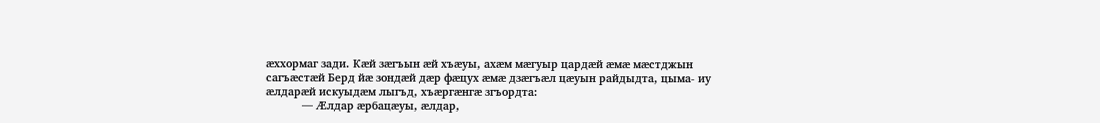æххормаг зади. Кæй зæгъын æй хъæуы, ахæм мæгуыр цардæй æмæ мæстджын сагъæстæй Берд йæ зондæй дæр фæцух æмæ дзæгъæл цæуын райдыдта, цыма- иу æлдарæй искуыдæм лыгъд, хъæргæнгæ згъордта:
            — Æлдар æрбацæуы, æлдар,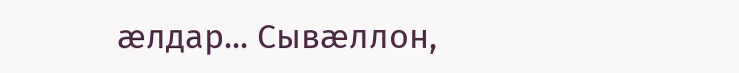æлдар... Сывæллон,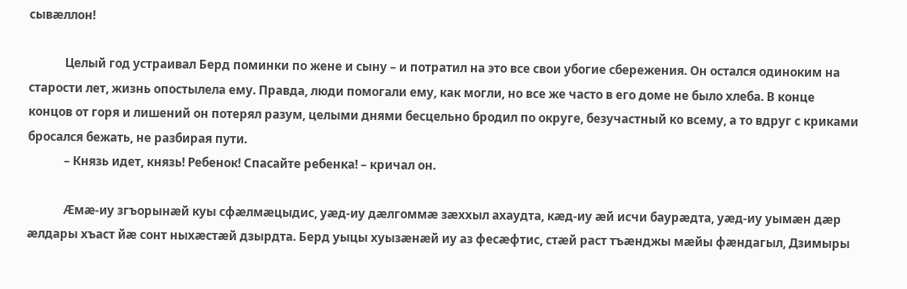сывæллон!

            Целый год устраивал Берд поминки по жене и сыну – и потратил на это все свои убогие сбережения. Он остался одиноким на старости лет, жизнь опостылела ему. Правда, люди помогали ему, как могли, но все же часто в его доме не было хлеба. В конце концов от горя и лишений он потерял разум, целыми днями бесцельно бродил по округе, безучастный ко всему, а то вдруг с криками бросался бежать, не разбирая пути.
            – Князь идет, князь! Ребенок! Спасайте ребенка! – кричал он.

            Æмæ-иу згъорынæй куы сфæлмæцыдис, уæд-иу дæлгоммæ зæххыл ахаудта, кæд-иу æй исчи баурæдта, уæд-иу уымæн дæр æлдары хъаст йæ сонт ныхæстæй дзырдта. Берд уыцы хуызæнæй иу аз фесæфтис, стæй раст тъæнджы мæйы фæндагыл, Дзимыры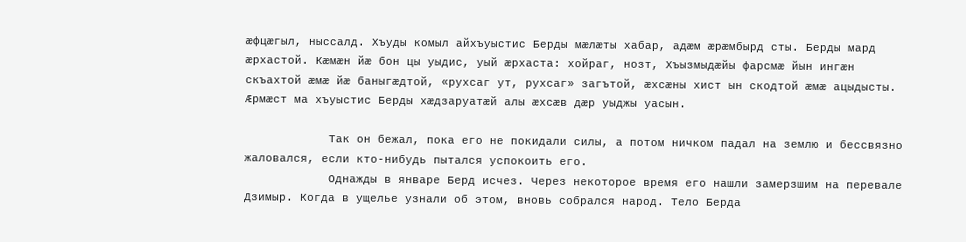æфцæгыл, ныссалд. Хъуды комыл айхъуыстис Берды мæлæты хабар, адæм æрæмбырд сты. Берды мард æрхастой. Кæмæн йæ бон цы уыдис, уый æрхаста: хойраг, нозт, Хъызмыдæйы фарсмæ йын ингæн скъахтой æмæ йæ баныгæдтой, «рухсаг ут, рухсаг» загътой, æхсæны хист ын скодтой æмæ ацыдысты. Æрмæст ма хъуыстис Берды хæдзаруатæй алы æхсæв дæр уыджы уасын.

            Так он бежал, пока его не покидали силы, а потом ничком падал на землю и бессвязно жаловался, если кто-нибудь пытался успокоить его.
            Однажды в январе Берд исчез. Через некоторое время его нашли замерзшим на перевале Дзимыр. Когда в ущелье узнали об этом, вновь собрался народ. Тело Берда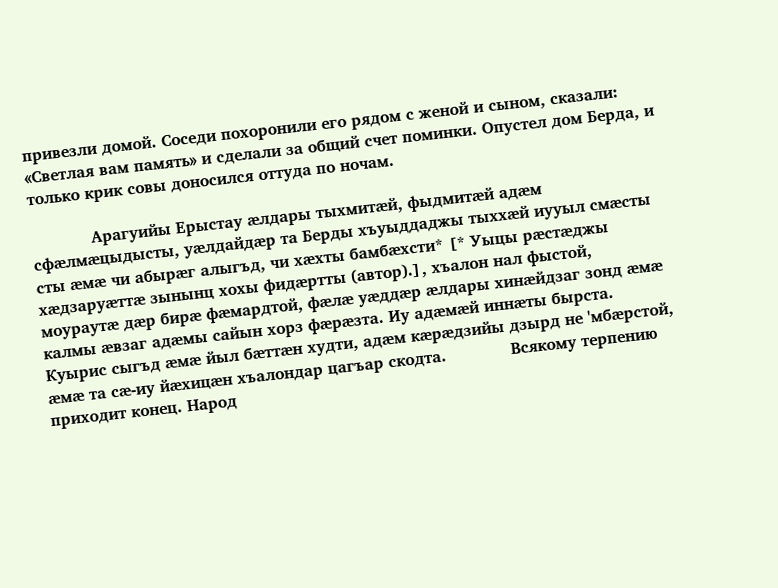привезли домой. Соседи похоронили его рядом с женой и сыном, сказали: «Светлая вам память» и сделали за общий счет поминки. Опустел дом Берда, и только крик совы доносился оттуда по ночам.

            Арагуийы Ерыстау æлдары тыхмитæй, фыдмитæй адæм сфæлмæцыдысты, уæлдайдæр та Берды хъуыддаджы тыххæй иууыл смæсты сты æмæ чи абырæг алыгъд, чи хæхты бамбæхсти* [* Уыцы рæстæджы хæдзаруæттæ зынынц хохы фидæртты (автор).], хъалон нал фыстой, моураутæ дæр бирæ фæмардтой, фæлæ уæддæр æлдары хинæйдзаг зонд æмæ калмы æвзаг адæмы сайын хорз фæрæзта. Иу адæмæй иннæты бырста. Куырис сыгъд æмæ йыл бæттæн худти, адæм кæрæдзийы дзырд не 'мбæрстой, æмæ та сæ-иу йæхицæн хъалондар цагъар скодта.             Всякому терпению приходит конец. Народ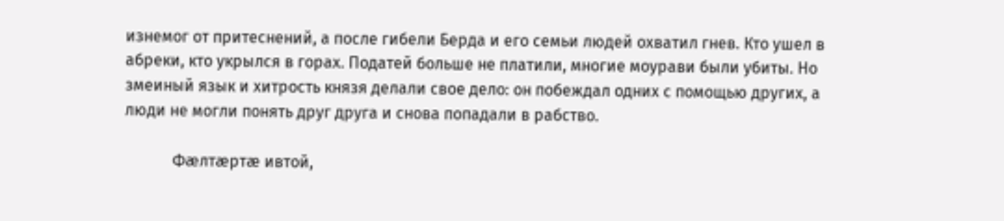изнемог от притеснений, а после гибели Берда и его семьи людей охватил гнев. Кто ушел в абреки, кто укрылся в горах. Податей больше не платили, многие моурави были убиты. Но змеиный язык и хитрость князя делали свое дело: он побеждал одних с помощью других, а люди не могли понять друг друга и снова попадали в рабство.

            Фæлтæртæ ивтой,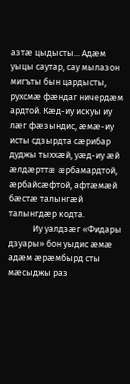азтæ цыдысты... Адæм уыцы саутар, сау мылазон мигъты бын цардысты, рухсмæ фæндаг ничердæм ардтой. Кæд-иу искуы иу лæг фæзындис, æмæ-иу исты сдзырдта сæрибар дуджы тыххæй, уæд-иу æй æлдæрттæ æрбамардтой, æрбайсæфтой, афтæмæй бæстæ талынгæй талынгдæр кодта.
            Иу уалдзæг «Фидары дзуары» бон уыдис æмæ адæм æрæмбырд сты мæсыджы раз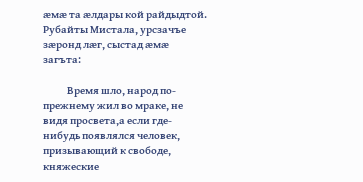æмæ та æлдары кой райдыдтой. Рубайты Мистала, урсзачъе зæронд лæг, сыстад æмæ загъта:

            Время шло, народ по-прежнему жил во мраке, не видя просвета,а если где-нибудь появлялся человек, призывающий к свободе, княжеские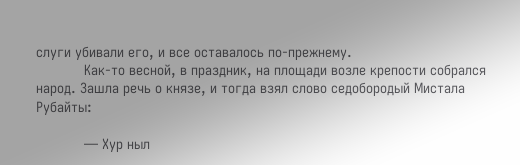слуги убивали его, и все оставалось по-прежнему.
            Как-то весной, в праздник, на площади возле крепости собрался народ. Зашла речь о князе, и тогда взял слово седобородый Мистала Рубайты:

            — Хур ныл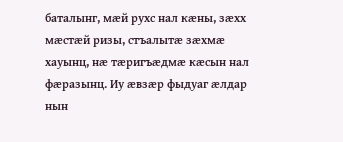баталынг, мæй рухс нал кæны, зæхх мæстæй ризы, стъалытæ зæхмæ хауынц, нæ тæригъæдмæ кæсын нал фæразынц. Иу æвзæр фыдуаг æлдар нын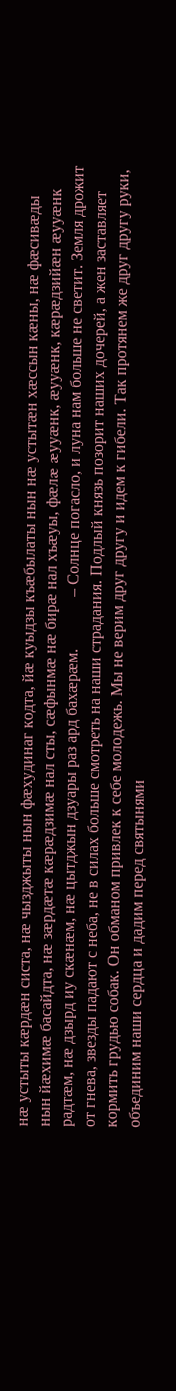нæ устыты кæрдæн систа, нæ чызджыты нын фæхудинаг кодта, йæ куыдзы къæбылаты нын нæ устытæн хæссын кæны, нæ фæсивæды нын йæхимæ басайдта, нæ зæрдæтæ кæрæдзимæ нал сты, сæфынмæ нæ бирæ нал хъæуы, фæлæ æууæнк, æууæнк, кæрæдзийæн æууæнк радтæм, нæ дзырд иу скæнæм, нæ цытджын дзуары раз ард бахæрæм.             – Солнце погасло, и луна нам больше не светит. Земля дрожит от гнева, звезды падают с неба, не в силах больше смотреть на наши страдания. Подлый князь позорит наших дочерей, а жен заставляет кормить грудью собак. Он обманом привлек к себе молодежь. Мы не верим друг другу и идем к гибели. Так протянем же друг другу руки, объединим наши сердца и дадим перед святынями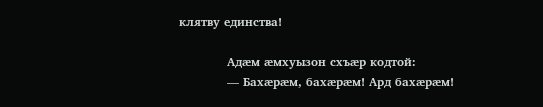клятву единства!

            Адæм æмхуызон схъæр кодтой:
            — Бахæрæм, бахæрæм! Ард бахæрæм!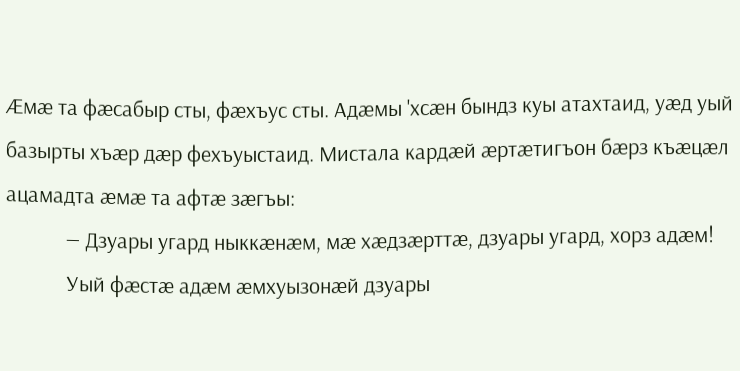Æмæ та фæсабыр сты, фæхъус сты. Адæмы 'хсæн бындз куы атахтаид, уæд уый базырты хъæр дæр фехъуыстаид. Мистала кардæй æртæтигъон бæрз къæцæл ацамадта æмæ та афтæ зæгъы:
            — Дзуары угард ныккæнæм, мæ хæдзæрттæ, дзуары угард, хорз адæм!
            Уый фæстæ адæм æмхуызонæй дзуары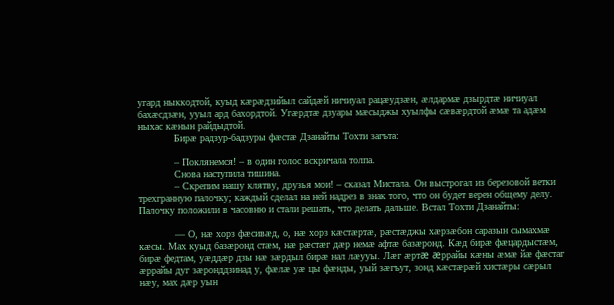угард ныккодтой, куыд кæрæдзийыл сайдæй ничиуал рацæудзæн, æлдармæ дзырдтæ ничиуал бахæсдзæн, ууыл ард бахордтой. Угæрдтæ дзуары мæсыджы хуылфы сæвæрдтой æмæ та адæм ныхас кæнын райдыдтой.
            Бирæ радзур-бадзуры фæстæ Дзанайты Тохти загъта:

            – Поклянемся! – в один голос вскричала толпа.
            Снова наступила тишина.
            – Скрепим нашу клятву, друзья мои! – сказал Мистала. Он выстрогал из березовой ветки трехгранную палочку; каждый сделал на ней надрез в знак того, что он будет верен общему делу. Палочку положили в часовню и стали решать, что делать дальше. Встал Тохти Дзанайты:

            — О, нæ хорз фæсивæд, о, нæ хорз кæстæртæ, рæстæджы хæрзæбон саразын сымахмæ кæсы. Мах куыд базæронд стæм, нæ рæстæг дæр немæ афтæ базæронд. Кæд бирæ фæцардыстæм, бирæ федтам, уæддæр дзы нæ зæрдыл бирæ нал лæууы. Лæг æртæ æррайы кæны æмæ йæ фæстаг æррайы дуг зæронддзинад у, фæлæ уæ цы фæнды, уый зæгъут, зонд кæстæрæй хистæры сæрыл нæу, мах дæр уын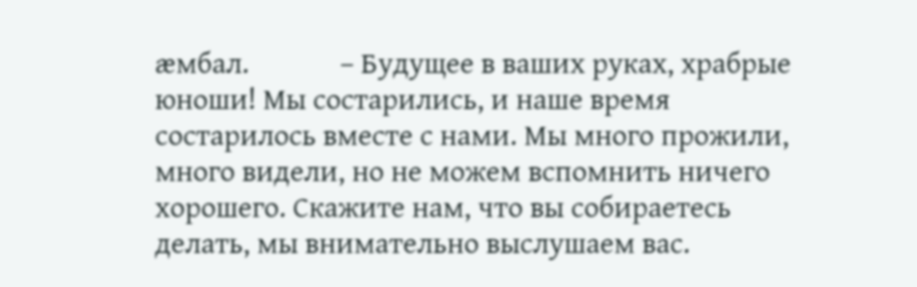æмбал.             – Будущее в ваших руках, храбрые юноши! Мы состарились, и наше время состарилось вместе с нами. Мы много прожили, много видели, но нe можем вспомнить ничего хорошего. Скажите нам, что вы собираетесь делать, мы внимательно выслушаем вас.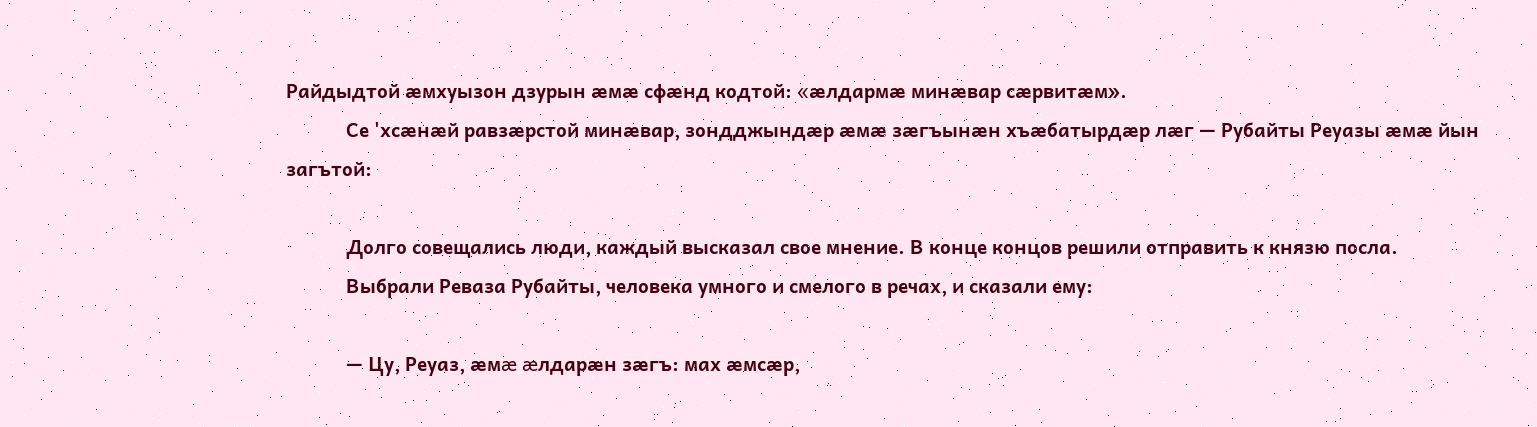Райдыдтой æмхуызон дзурын æмæ сфæнд кодтой: «æлдармæ минæвар сæрвитæм».
            Се 'хсæнæй равзæрстой минæвар, зондджындæр æмæ зæгъынæн хъæбатырдæр лæг — Рубайты Реуазы æмæ йын загътой:

            Долго совещались люди, каждый высказал свое мнение. В конце концов решили отправить к князю посла.
            Выбрали Реваза Рубайты, человека умного и смелого в речах, и сказали ему:

            — Цу, Реуаз, æмæ æлдарæн зæгъ: мах æмсæр,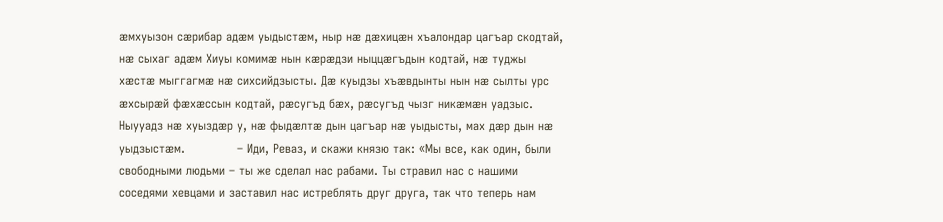æмхуызон сæрибар адæм уыдыстæм, ныр нæ дæхицæн хъалондар цагъар скодтай, нæ сыхаг адæм Хиуы комимæ нын кæрæдзи ныццæгъдын кодтай, нæ туджы хæстæ мыггагмæ нæ сихсийдзысты. Дæ куыдзы хъæвдынты нын нæ сылты урс æхсырæй фæхæссын кодтай, рæсугъд бæх, рæсугъд чызг никæмæн уадзыс. Ныууадз нæ хуыздæр у, нæ фыдæлтæ дын цагъар нæ уыдысты, мах дæр дын нæ уыдзыстæм.             – Иди, Реваз, и скажи князю так: «Мы все, как один, были свободными людьми – ты же сделал нас рабами. Ты стравил нас с нашими соседями хевцами и заставил нас истреблять друг друга, так что теперь нам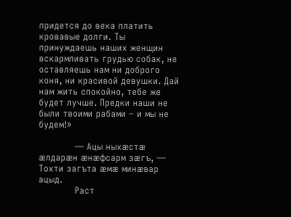придется до века платить кровавые долги. Ты принуждаешь наших женщин вскармливать грудью собак, не оставляешь нам ни доброго коня, ни красивой девушки. Дай нам жить спокойно, тебе же будет лучше. Предки наши не были твоими рабами – и мы не будем!»

            — Ацы ныхæстæ æлдарæн æнæфсарм зæгъ, — Тохти загъта æмæ минæвар ацыд.
            Раст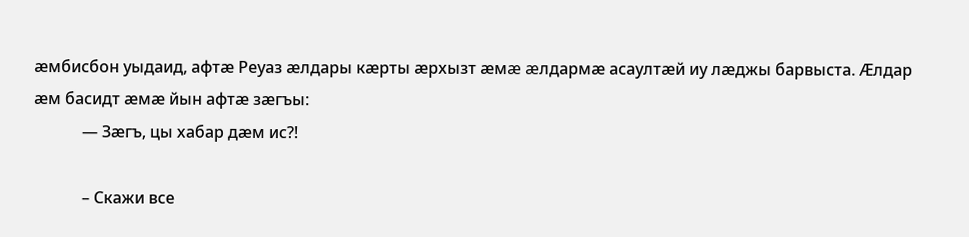æмбисбон уыдаид, афтæ Реуаз æлдары кæрты æрхызт æмæ æлдармæ асаултæй иу лæджы барвыста. Æлдар æм басидт æмæ йын афтæ зæгъы:
            — Зæгъ, цы хабар дæм ис?!

            – Скажи все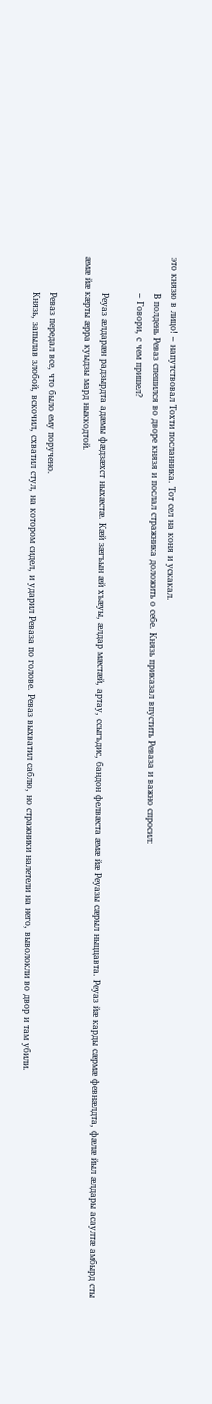это князю в лицо! – напутствовал Тохти посланника. Тот сел на коня и ускакал.
            В полдень Реваз спешился во дворе князя и послал стражника доложить о себе. Князь приказал впустить Реваза и важно спросил:
            – Говори, с чем пришел?

            Реуаз æлдарæн радзырдта адæмы фæдзæхст ныхæстæ. Кæй зæгъын æй хъæуы, æлдар мæстæй, артау, ссыгъдис, бандон фелвæста æмæ йæ Реуазы сæрыл ныццавта. Реуаз йæ карды сæрмæ февнæлдта, фæлæ йыл æлдары асаултæ амбырд сты æмæ йæ кæрты æрра куыдзы мард ныккодтой.

            Реваз передал все, что было ему поручено.
            Князь, запылав злобой, вскочил, схватил стул, на котором сидел, и ударил Реваза по голове. Реваз выхватил саблю, но стражники налетели на него, выволокли во двор и там убили.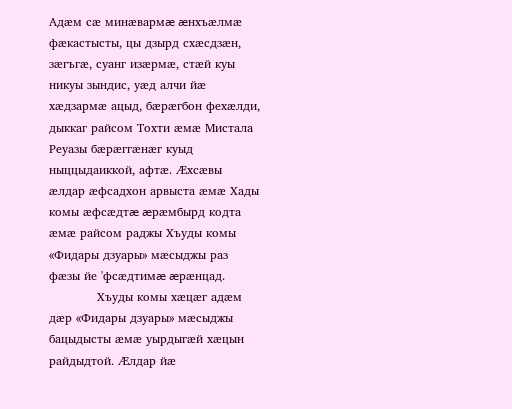Адæм сæ минæвармæ æнхъæлмæ фæкастысты, цы дзырд схæсдзæн, зæгъгæ, суанг изæрмæ, стæй куы никуы зындис, уæд алчи йæ хæдзармæ ацыд, бæрæгбон фехæлди, дыккаг райсом Тохти æмæ Мистала Реуазы бæрæггæнæг куыд ныццыдаиккой, афтæ. Æхсæвы æлдар æфсадхон арвыста æмæ Хады комы æфсæдтæ æрæмбырд кодта æмæ райсом раджы Хъуды комы «Фидары дзуары» мæсыджы раз фæзы йе 'фсæдтимæ æрæнцад.
            Хъуды комы хæцæг адæм дæр «Фидары дзуары» мæсыджы бацыдысты æмæ уырдыгæй хæцын райдыдтой. Æлдар йæ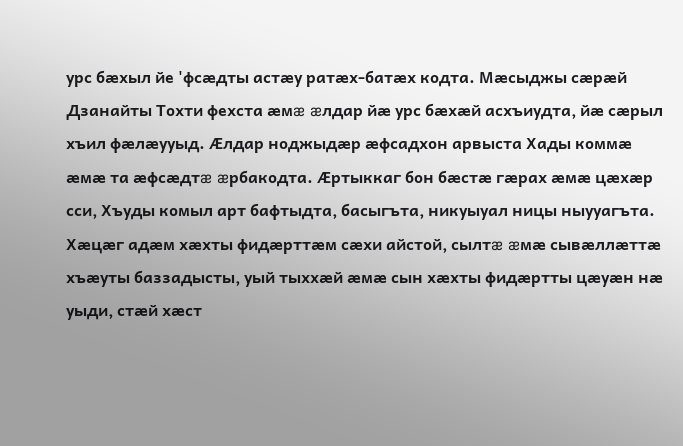урс бæхыл йе 'фсæдты астæу ратæх-батæх кодта. Мæсыджы сæрæй Дзанайты Тохти фехста æмæ æлдар йæ урс бæхæй асхъиудта, йæ сæрыл хъил фæлæууыд. Æлдар ноджыдæр æфсадхон арвыста Хады коммæ æмæ та æфсæдтæ æрбакодта. Æртыккаг бон бæстæ гæрах æмæ цæхæр сси, Хъуды комыл арт бафтыдта, басыгъта, никуыуал ницы ныууагъта. Хæцæг адæм хæхты фидæрттæм сæхи айстой, сылтæ æмæ сывæллæттæ хъæуты баззадысты, уый тыххæй æмæ сын хæхты фидæртты цæуæн нæ уыди, стæй хæст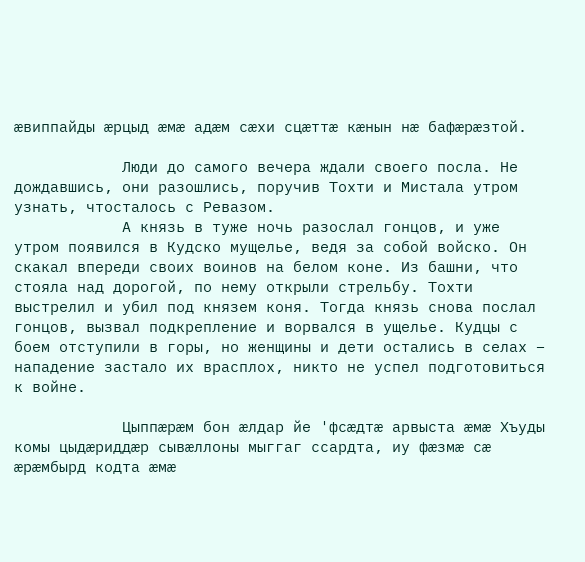æвиппайды æрцыд æмæ адæм сæхи сцæттæ кæнын нæ бафæрæзтой.

            Люди до самого вечера ждали своего посла. Не дождавшись, они разошлись, поручив Тохти и Мистала утром узнать, чтосталось с Ревазом.
            А князь в туже ночь разослал гонцов, и уже утром появился в Кудско мущелье, ведя за собой войско. Он скакал впереди своих воинов на белом коне. Из башни, что стояла над дорогой, по нему открыли стрельбу. Тохти выстрелил и убил под князем коня. Тогда князь снова послал гонцов, вызвал подкрепление и ворвался в ущелье. Кудцы с боем отступили в горы, но женщины и дети остались в селах – нападение застало их врасплох, никто не успел подготовиться к войне.

            Цыппæрæм бон æлдар йе 'фсæдтæ арвыста æмæ Хъуды комы цыдæриддæр сывæллоны мыггаг ссардта, иу фæзмæ сæ æрæмбырд кодта æмæ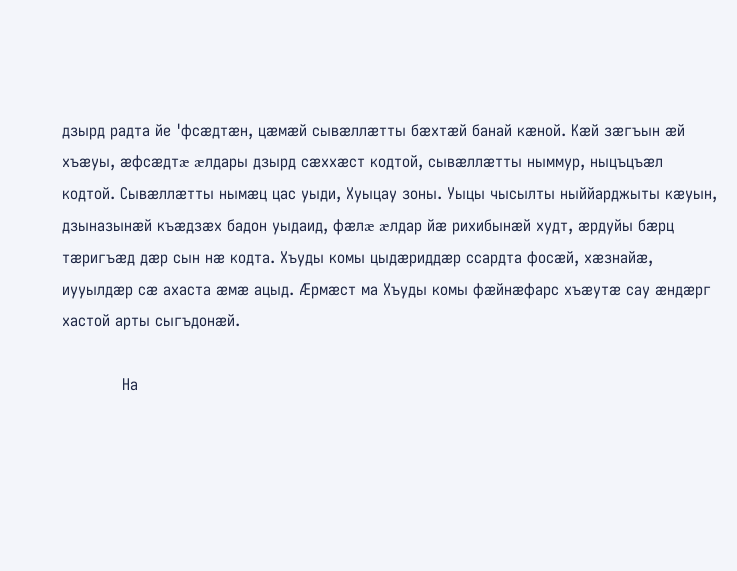дзырд радта йе 'фсæдтæн, цæмæй сывæллæтты бæхтæй банай кæной. Кæй зæгъын æй хъæуы, æфсæдтæ æлдары дзырд сæххæст кодтой, сывæллæтты ныммур, ныцъцъæл кодтой. Сывæллæтты нымæц цас уыди, Хуыцау зоны. Уыцы чысылты ныййарджыты кæуын, дзыназынæй къæдзæх бадон уыдаид, фæлæ æлдар йæ рихибынæй худт, æрдуйы бæрц тæригъæд дæр сын нæ кодта. Хъуды комы цыдæриддæр ссардта фосæй, хæзнайæ, иууылдæр сæ ахаста æмæ ацыд. Æрмæст ма Хъуды комы фæйнæфарс хъæутæ сау æндæрг хастой арты сыгъдонæй.

            На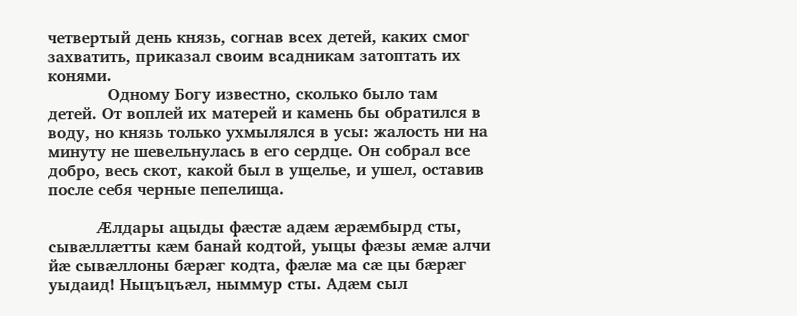четвертый день князь, согнав всех детей, каких смог захватить, приказал своим всадникам затоптать их конями.
            Одному Богу известно, сколько было там детей. От воплей их матерей и камень бы обратился в воду, но князь только ухмылялся в усы: жалость ни на минуту не шевельнулась в его сердце. Он собрал все добро, весь скот, какой был в ущелье, и ушел, оставив после себя черные пепелища.

            Æлдары ацыды фæстæ адæм æрæмбырд сты, сывæллæтты кæм банай кодтой, уыцы фæзы æмæ алчи йæ сывæллоны бæрæг кодта, фæлæ ма сæ цы бæрæг уыдаид! Ныцъцъæл, ныммур сты. Адæм сыл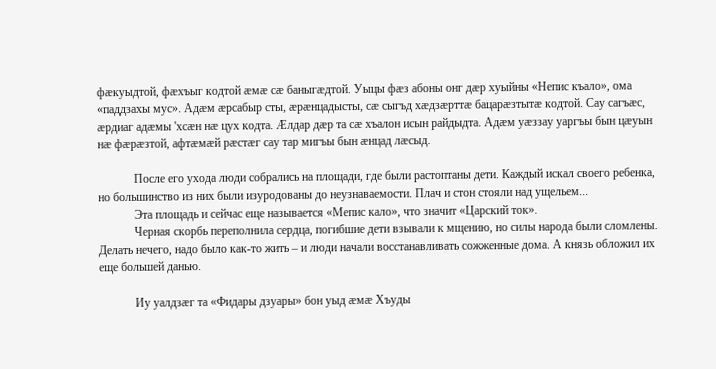фæкуыдтой, фæхъыг кодтой æмæ сæ баныгæдтой. Уыцы фæз абоны онг дæр хуыйны «Непис къало», ома «паддзахы мус». Адæм æрсабыр сты, æрæнцадысты, сæ сыгъд хæдзæрттæ бацарæзтытæ кодтой. Сау сагъæс, æрдиаг адæмы 'хсæн нæ цух кодта. Æлдар дæр та сæ хъалон исын райдыдта. Адæм уæззау уаргъы бын цæуын нæ фæрæзтой, афтæмæй рæстæг сау тар мигъы бын æнцад лæсыд.

            После его ухода люди собрались на площади, где были растоптаны дети. Каждый искал своего ребенка, но большинство из них были изуродованы до неузнаваемости. Плач и стон стояли над ущельем...
            Эта площадь и сейчас еще называется «Мепис кало», что значит «Царский ток».
            Черная скорбь переполнила сердца, погибшие дети взывали к мщению, но силы народа были сломлены. Делать нечего, надо было как-то жить – и люди начали восстанавливать сожженные дома. А князь обложил их еще большей данью.

            Иу уалдзæг та «Фидары дзуары» бон уыд æмæ Хъуды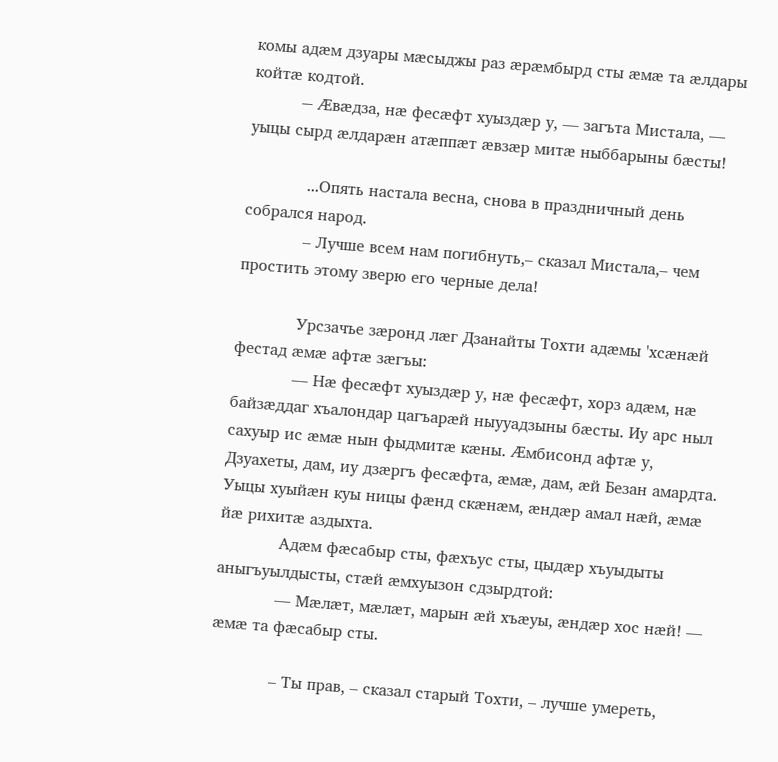комы адæм дзуары мæсыджы раз æрæмбырд сты æмæ та æлдары койтæ кодтой.
            — Æвæдза, нæ фесæфт хуыздæр у, — загъта Мистала, — уыцы сырд æлдарæн атæппæт æвзæр митæ ныббарыны бæсты!

            ...Опять настала весна, снова в праздничный день собрался народ.
            – Лучше всем нам погибнуть,– сказал Мистала,– чем простить этому зверю его черные дела!

            Урсзачъе зæронд лæг Дзанайты Тохти адæмы 'хсæнæй фестад æмæ афтæ зæгъы:
            — Нæ фесæфт хуыздæр у, нæ фесæфт, хорз адæм, нæ байзæддаг хъалондар цагъарæй ныууадзыны бæсты. Иу арс ныл сахуыр ис æмæ нын фыдмитæ кæны. Æмбисонд афтæ у, Дзуахеты, дам, иу дзæргъ фесæфта, æмæ, дам, æй Безан амардта. Уыцы хуыйæн куы ницы фæнд скæнæм, æндæр амал нæй, æмæ йæ рихитæ аздыхта.
            Адæм фæсабыр сты, фæхъус сты, цыдæр хъуыдыты аныгъуылдысты, стæй æмхуызон сдзырдтой:
            — Мæлæт, мæлæт, марын æй хъæуы, æндæр хос нæй! — æмæ та фæсабыр сты.

            – Ты прав, – сказал старый Тохти, – лучше умереть,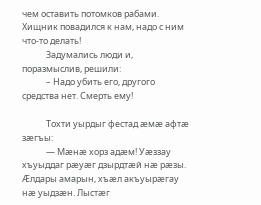чем оставить потомков рабами. Хищник повадился к нам, надо с ним что-то делать!
            Задумались люди и, поразмыслив, решили:
            – Надо убить его, другого средства нет. Смерть ему!

            Тохти уырдыг фестад æмæ афтæ зæгъы:
            — Мæнæ хорз адæм! Уæззау хъуыддаг рæуæг дзырдтæй нæ рæзы. Æлдары амарын, хъæл акъуырæгау нæ уыдзæн. Лыстæг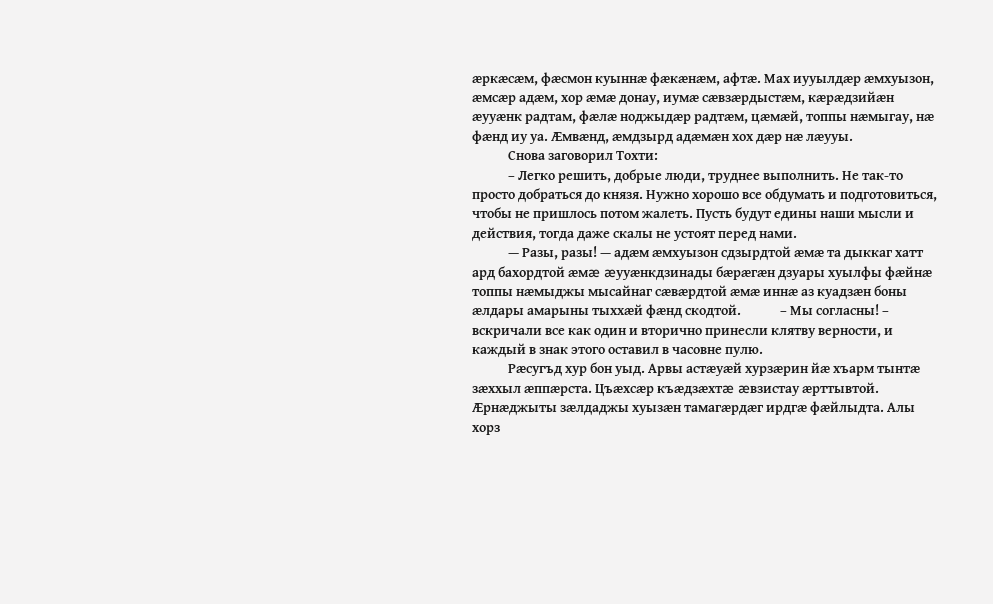æркæсæм, фæсмон куыннæ фæкæнæм, афтæ. Мах иууылдæр æмхуызон, æмсæр адæм, хор æмæ донау, иумæ сæвзæрдыстæм, кæрæдзийæн æууæнк радтам, фæлæ ноджыдæр радтæм, цæмæй, топпы нæмыгау, нæ фæнд иу уа. Æмвæнд, æмдзырд адæмæн хох дæр нæ лæууы.
            Снова заговорил Тохти:
            – Легко решить, добрые люди, труднее выполнить. Не так-то просто добраться до князя. Нужно хорошо все обдумать и подготовиться, чтобы не пришлось потом жалеть. Пусть будут едины наши мысли и действия, тогда даже скалы не устоят перед нами.
            — Разы, разы! — адæм æмхуызон сдзырдтой æмæ та дыккаг хатт ард бахордтой æмæ æууæнкдзинады бæрæгæн дзуары хуылфы фæйнæ топпы нæмыджы мысайнаг сæвæрдтой æмæ иннæ аз куадзæн боны æлдары амарыны тыххæй фæнд скодтой.             – Мы согласны! – вскричали все как один и вторично принесли клятву верности, и каждый в знак этого оставил в часовне пулю.
            Рæсугъд хур бон уыд. Арвы астæуæй хурзæрин йæ хъарм тынтæ зæххыл æппæрста. Цъæхсæр къæдзæхтæ æвзистау æрттывтой. Æрнæджыты зæлдаджы хуызæн тамагæрдæг ирдгæ фæйлыдта. Алы хорз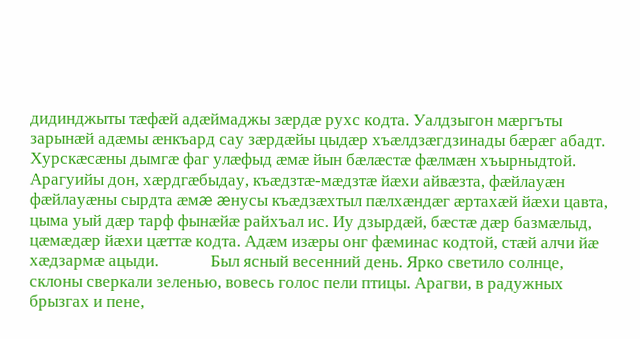дидинджыты тæфæй адæймаджы зæрдæ рухс кодта. Уалдзыгон мæргъты зарынæй адæмы æнкъард сау зæрдæйы цыдæр хъæлдзæгдзинады бæрæг абадт. Хурскæсæны дымгæ фаг улæфыд æмæ йын бæлæстæ фæлмæн хъырныдтой. Арагуийы дон, хæрдгæбыдау, къæдзтæ-мæдзтæ йæхи айвæзта, фæйлауæн фæйлауæны сырдта æмæ æнусы къæдзæхтыл пæлхæндæг æртахæй йæхи цавта, цыма уый дæр тарф фынæйæ райхъал ис. Иу дзырдæй, бæстæ дæр базмæлыд, цæмæдæр йæхи цæттæ кодта. Адæм изæры онг фæминас кодтой, стæй алчи йæ хæдзармæ ацыди.             Был ясный весенний день. Ярко светило солнце, склоны сверкали зеленью, вовесь голос пели птицы. Арагви, в радужных брызгах и пене,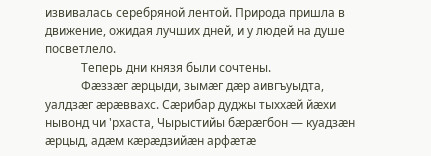извивалась серебряной лентой. Природа пришла в движение, ожидая лучших дней, и у людей на душе посветлело.
            Теперь дни князя были сочтены.
            Фæззæг æрцыди, зымæг дæр аивгъуыдта, уалдзæг æрæввахс. Сæрибар дуджы тыххæй йæхи нывонд чи 'рхаста, Чырыстийы бæрæгбон — куадзæн æрцыд, адæм кæрæдзийæн арфæтæ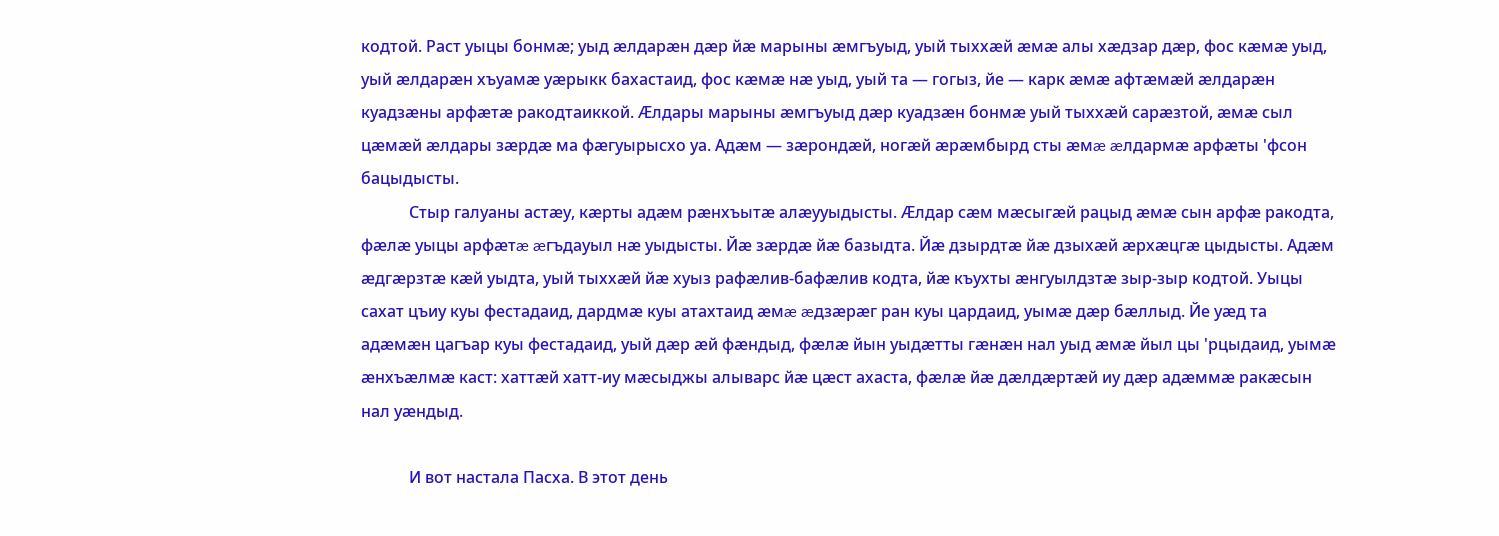кодтой. Раст уыцы бонмæ; уыд æлдарæн дæр йæ марыны æмгъуыд, уый тыххæй æмæ алы хæдзар дæр, фос кæмæ уыд, уый æлдарæн хъуамæ уæрыкк бахастаид, фос кæмæ нæ уыд, уый та — гогыз, йе — карк æмæ афтæмæй æлдарæн куадзæны арфæтæ ракодтаиккой. Æлдары марыны æмгъуыд дæр куадзæн бонмæ уый тыххæй сарæзтой, æмæ сыл цæмæй æлдары зæрдæ ма фæгуырысхо уа. Адæм — зæрондæй, ногæй æрæмбырд сты æмæ æлдармæ арфæты 'фсон бацыдысты.
            Стыр галуаны астæу, кæрты адæм рæнхъытæ алæууыдысты. Æлдар сæм мæсыгæй рацыд æмæ сын арфæ ракодта, фæлæ уыцы арфæтæ æгъдауыл нæ уыдысты. Йæ зæрдæ йæ базыдта. Йæ дзырдтæ йæ дзыхæй æрхæцгæ цыдысты. Адæм æдгæрзтæ кæй уыдта, уый тыххæй йæ хуыз рафæлив-бафæлив кодта, йæ къухты æнгуылдзтæ зыр-зыр кодтой. Уыцы сахат цъиу куы фестадаид, дардмæ куы атахтаид æмæ æдзæрæг ран куы цардаид, уымæ дæр бæллыд. Йе уæд та адæмæн цагъар куы фестадаид, уый дæр æй фæндыд, фæлæ йын уыдæтты гæнæн нал уыд æмæ йыл цы 'рцыдаид, уымæ æнхъæлмæ каст: хаттæй хатт-иу мæсыджы алыварс йæ цæст ахаста, фæлæ йæ дæлдæртæй иу дæр адæммæ ракæсын нал уæндыд.

            И вот настала Пасха. В этот день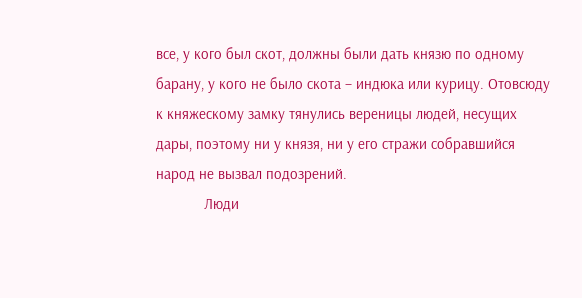все, у кого был скот, должны были дать князю по одному барану, у кого не было скота – индюка или курицу. Отовсюду к княжескому замку тянулись вереницы людей, несущих дары, поэтому ни у князя, ни у его стражи собравшийся народ не вызвал подозрений.
            Люди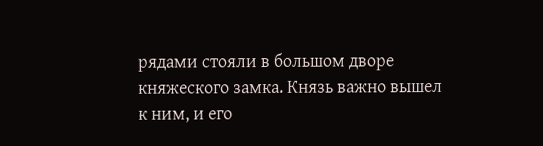рядами стояли в большом дворе княжеского замка. Князь важно вышел к ним, и его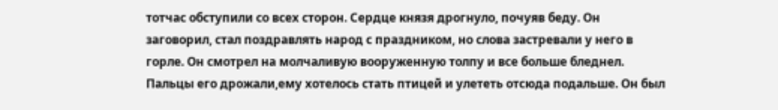тотчас обступили со всех сторон. Сердце князя дрогнуло, почуяв беду. Он заговорил, стал поздравлять народ с праздником, но слова застревали у него в горле. Он смотрел на молчаливую вооруженную толпу и все больше бледнел. Пальцы его дрожали,ему хотелось стать птицей и улететь отсюда подальше. Он был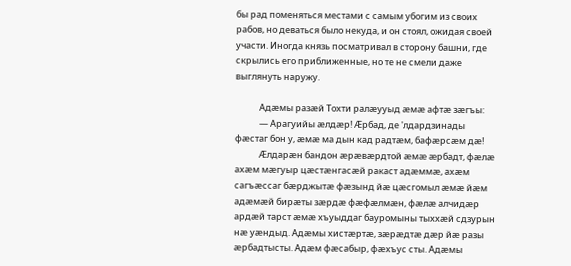бы рад поменяться местами с самым убогим из своих рабов, но деваться было некуда, и он стоял, ожидая своей участи. Иногда князь посматривал в сторону башни, где скрылись его приближенные, но те не смели даже выглянуть наружу.

            Адæмы разæй Тохти ралæууыд æмæ афтæ зæгъы:
            — Арагуийы æлдæр! Æрбад, де 'лдардзинады фæстаг бон у, æмæ ма дын кад радтæм, бафæрсæм дæ!
            Æлдарæн бандон æрæвæрдтой æмæ æрбадт, фæлæ ахæм мæгуыр цæстæнгасæй ракаст адæммæ, ахæм сагъæссаг бæрджытæ фæзынд йæ цæсгомыл æмæ йæм адæмæй бирæты зæрдæ фæфæлмæн, фæлæ алчидæр ардæй тарст æмæ хъуыддаг бауромыны тыххæй сдзурын нæ уæндыд. Адæмы хистæртæ, зæрæдтæ дæр йæ разы æрбадтысты. Адæм фæсабыр, фæхъус сты. Адæмы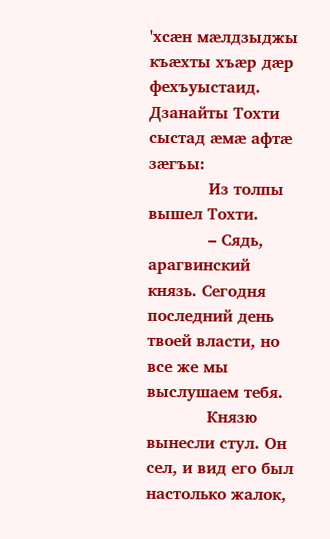'хсæн мæлдзыджы къæхты хъæр дæр фехъуыстаид. Дзанайты Тохти сыстад æмæ афтæ зæгъы:
            Из толпы вышел Тохти.
            – Сядь, арагвинский князь. Сегодня последний день твоей власти, но все же мы выслушаем тебя.
            Князю вынесли стул. Он сел, и вид его был настолько жалок,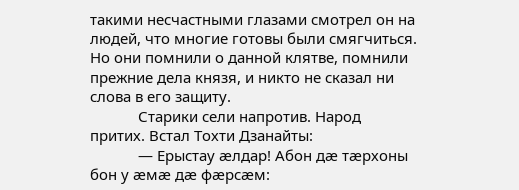такими несчастными глазами смотрел он на людей, что многие готовы были смягчиться. Но они помнили о данной клятве, помнили прежние дела князя, и никто не сказал ни слова в его защиту.
            Старики сели напротив. Народ притих. Встал Тохти Дзанайты:
            — Ерыстау æлдар! Абон дæ тæрхоны бон у æмæ дæ фæрсæм: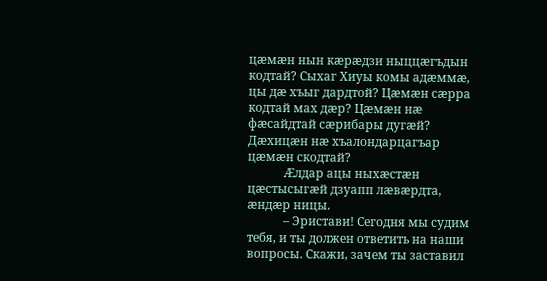цæмæн нын кæрæдзи ныццæгъдын кодтай? Сыхаг Хиуы комы адæммæ, цы дæ хъыг дардтой? Цæмæн сæрра кодтай мах дæр? Цæмæн нæ фæсайдтай сæрибары дугæй? Дæхицæн нæ хъалондарцагъар цæмæн скодтай?
            Æлдар ацы ныхæстæн цæстысыгæй дзуапп лæвæрдта, æндæр ницы.
            – Эристави! Сегодня мы судим тебя, и ты должен ответить на наши вопросы. Скажи, зачем ты заставил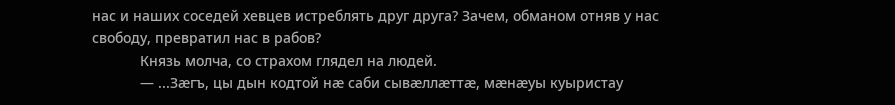нас и наших соседей хевцев истреблять друг друга? Зачем, обманом отняв у нас свободу, превратил нас в рабов?
            Князь молча, со страхом глядел на людей.
            — ...Зæгъ, цы дын кодтой нæ саби сывæллæттæ, мæнæуы куыристау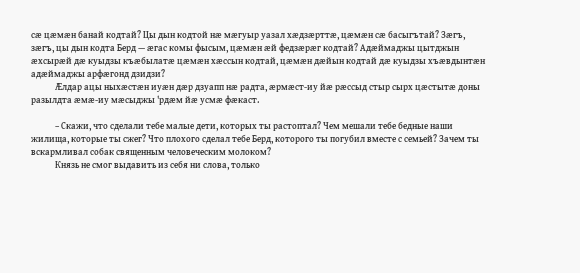сæ цæмæн банай кодтай? Цы дын кодтой нæ мæгуыр уазал хæдзæрттæ, цæмæн сæ басыгътай? Зæгъ, зæгъ, цы дын кодта Берд — æгас комы фысым, цæмæн æй федзæрæг кодтай? Адæймаджы цытджын æхсырæй дæ куыдзы къæбылатæ цæмæн хæссын кодтай, цæмæн дæйын кодтай дæ куыдзы хъæвдынтæн адæймаджы арфæгонд дзидзи?
            Æлдар ацы ныхæстæн иуæн дæр дзуапп нæ радта, æрмæст-иу йæ рæссыд стыр сырх цæстытæ доны разылдта æмæ-иу мæсыджы 'рдæм йæ усмæ фæкаст.

            – Скажи, что сделали тебе малые дети, которых ты растоптал? Чем мешали тебе бедные наши жилища, которые ты сжег? Что плохого сделал тебе Берд, которого ты погубил вместе с семьей? Зачем ты вскармливал собак священным человеческим молоком?
            Князь не смог выдавить из себя ни слова, только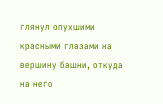глянул опухшими красными глазами на вершину башни, откуда на него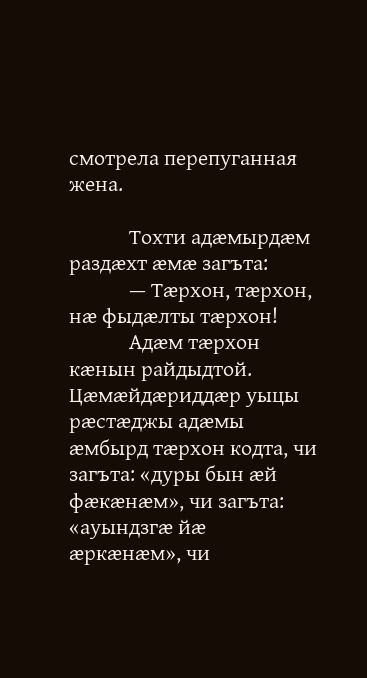смотрела перепуганная жена.

            Тохти адæмырдæм раздæхт æмæ загъта:
            — Тæрхон, тæрхон, нæ фыдæлты тæрхон!
            Адæм тæрхон кæнын райдыдтой. Цæмæйдæриддæр уыцы рæстæджы адæмы æмбырд тæрхон кодта, чи загъта: «дуры бын æй фæкæнæм», чи загъта: «ауындзгæ йæ æркæнæм», чи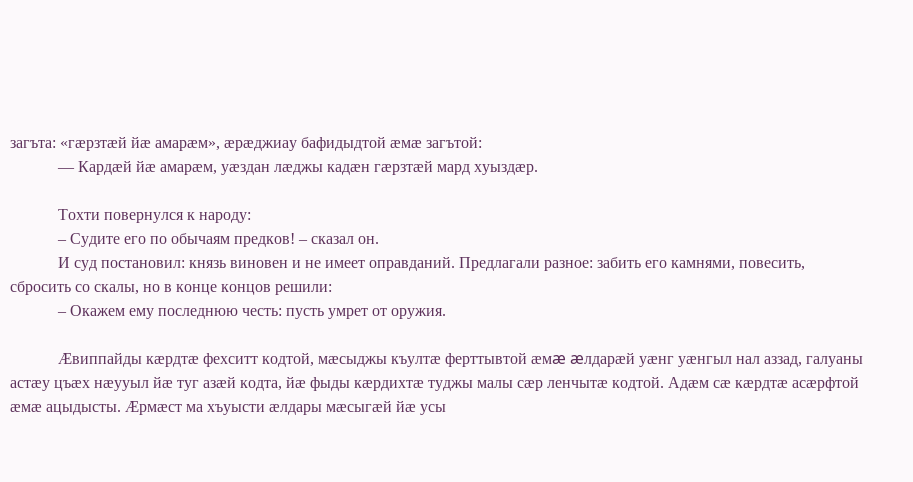загъта: «гæрзтæй йæ амарæм», æрæджиау бафидыдтой æмæ загътой:
            — Кардæй йæ амарæм, уæздан лæджы кадæн гæрзтæй мард хуыздæр.

            Тохти повернулся к народу:
            – Судите его по обычаям предков! – сказал он.
            И суд постановил: князь виновен и не имеет оправданий. Предлагали разное: забить его камнями, повесить, сбросить со скалы, но в конце концов решили:
            – Окажем ему последнюю честь: пусть умрет от оружия.

            Æвиппайды кæрдтæ фехситт кодтой, мæсыджы къултæ ферттывтой æмæ æлдарæй уæнг уæнгыл нал аззад, галуаны астæу цъæх нæууыл йæ туг азæй кодта, йæ фыды кæрдихтæ туджы малы сæр ленчытæ кодтой. Адæм сæ кæрдтæ асæрфтой æмæ ацыдысты. Æрмæст ма хъуысти æлдары мæсыгæй йæ усы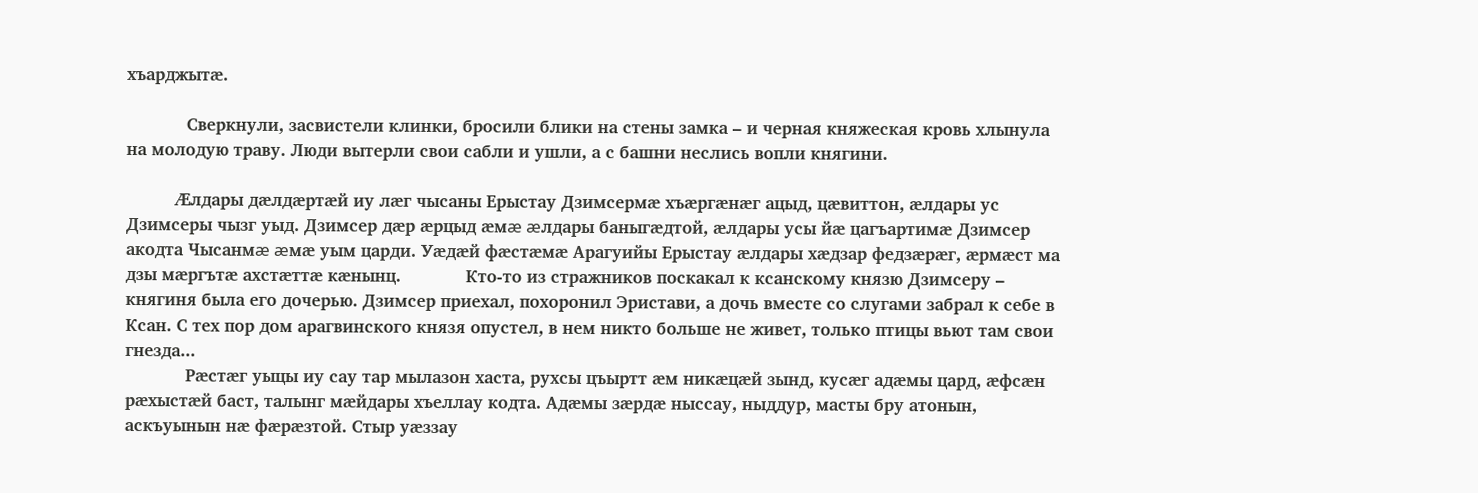хъарджытæ.

            Сверкнули, засвистели клинки, бросили блики на стены замка – и черная княжеская кровь хлынула на молодую траву. Люди вытерли свои сабли и ушли, а с башни неслись вопли княгини.

            Æлдары дæлдæртæй иу лæг чысаны Ерыстау Дзимсермæ хъæргæнæг ацыд, цæвиттон, æлдары ус Дзимсеры чызг уыд. Дзимсер дæр æрцыд æмæ æлдары баныгæдтой, æлдары усы йæ цагъартимæ Дзимсер акодта Чысанмæ æмæ уым царди. Уæдæй фæстæмæ Арагуийы Ерыстау æлдары хæдзар федзæрæг, æрмæст ма дзы мæргътæ ахстæттæ кæнынц.             Кто-то из стражников поскакал к ксанскому князю Дзимсеру – княгиня была его дочерью. Дзимсер приехал, похоронил Эристави, а дочь вместе со слугами забрал к себе в Ксан. С тех пор дом арагвинского князя опустел, в нем никто больше не живет, только птицы вьют там свои гнезда...
            Рæстæг уыцы иу сау тар мылазон хаста, рухсы цъыртт æм никæцæй зынд, кусæг адæмы цард, æфсæн рæхыстæй баст, талынг мæйдары хъеллау кодта. Адæмы зæрдæ ныссау, ныддур, масты бру атонын, аскъуынын нæ фæрæзтой. Стыр уæззау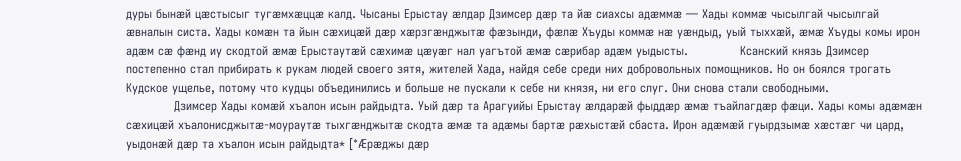дуры бынæй цæстысыг тугæмхæццæ калд. Чысаны Ерыстау æлдар Дзимсер дæр та йæ сиахсы адæммæ — Хады коммæ чысылгай чысылгай æвналын систа. Хады комæн та йын сæхицæй дæр хæрзгæнджытæ фæзынди, фæлæ Хъуды коммæ нæ уæндыд, уый тыххæй, æмæ Хъуды комы ирон адæм сæ фæнд иу скодтой æмæ Ерыстаутæй сæхимæ цæуæг нал уагътой æмæ сæрибар адæм уыдысты.             Ксанский князь Дзимсер постепенно стал прибирать к рукам людей своего зятя, жителей Хада, найдя себе среди них добровольных помощников. Но он боялся трогать Кудское ущелье, потому что кудцы объединились и больше не пускали к себе ни князя, ни его слуг. Они снова стали свободными.
            Дзимсер Хады комæй хъалон исын райдыдта. Уый дæр та Арагуийы Ерыстау æлдарæй фыддæр æмæ тъайлагдæр фæци. Хады комы адæмæн сæхицæй хъалонисджытæ-моураутæ тыхгæнджытæ скодта æмæ та адæмы бартæ рæхыстæй сбаста. Ирон адæмæй гуырдзымæ хæстæг чи цард, уыдонæй дæр та хъалон исын райдыдта* [*Æрæджы дæр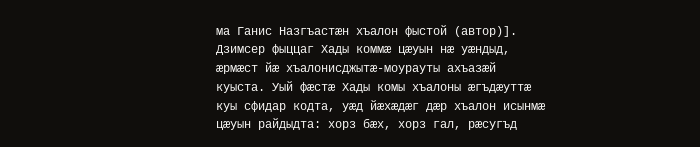ма Ганис Назгъастæн хъалон фыстой (автор)]. Дзимсер фыццаг Хады коммæ цæуын нæ уæндыд, æрмæст йæ хъалонисджытæ-моурауты ахъазæй куыста. Уый фæстæ Хады комы хъалоны æгъдæуттæ куы сфидар кодта, уæд йæхæдæг дæр хъалон исынмæ цæуын райдыдта: хорз бæх, хорз гал, рæсугъд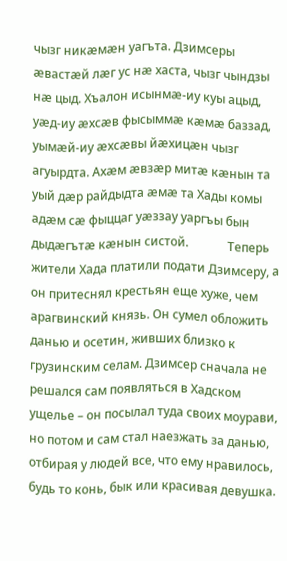чызг никæмæн уагъта. Дзимсеры æвастæй лæг ус нæ хаста, чызг чындзы нæ цыд. Хъалон исынмæ-иу куы ацыд, уæд-иу æхсæв фысыммæ кæмæ баззад, уымæй-иу æхсæвы йæхицæн чызг агуырдта. Ахæм æвзæр митæ кæнын та уый дæр райдыдта æмæ та Хады комы адæм сæ фыццаг уæззау уаргъы бын дыдæгътæ кæнын систой.             Теперь жители Хада платили подати Дзимсеру, а он притеснял крестьян еще хуже, чем арагвинский князь. Он сумел обложить данью и осетин, живших близко к грузинским селам. Дзимсер сначала не решался сам появляться в Хадском ущелье – он посылал туда своих моурави, но потом и сам стал наезжать за данью, отбирая у людей все, что ему нравилось, будь то конь, бык или красивая девушка.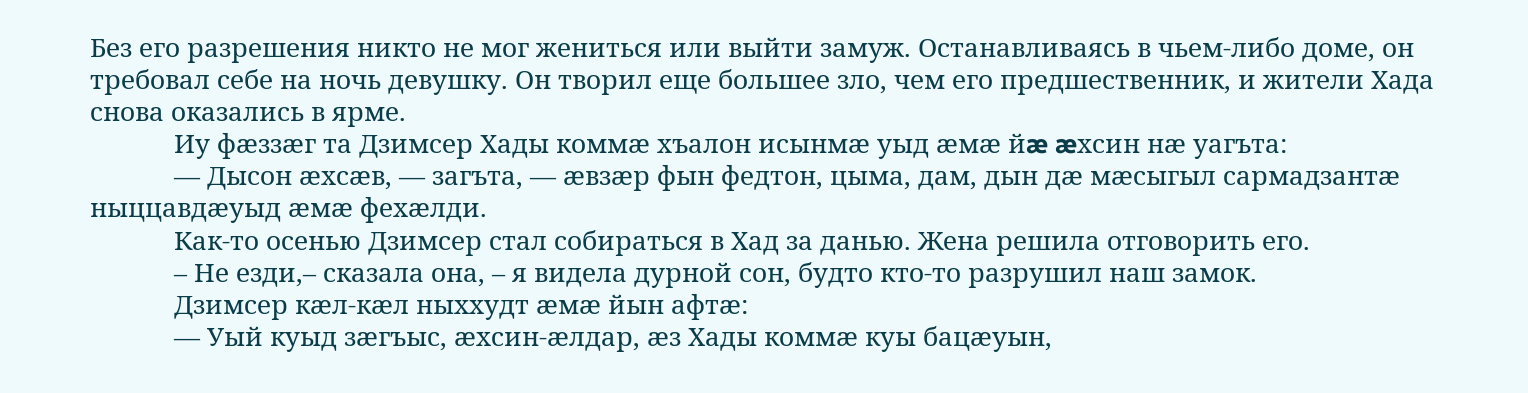Без его разрешения никто не мог жениться или выйти замуж. Останавливаясь в чьем-либо доме, он требовал себе на ночь девушку. Он творил еще большее зло, чем его предшественник, и жители Хада снова оказались в ярме.
            Иу фæззæг та Дзимсер Хады коммæ хъалон исынмæ уыд æмæ йæ æхсин нæ уагъта:
            — Дысон æхсæв, — загъта, — æвзæр фын федтон, цыма, дам, дын дæ мæсыгыл сармадзантæ ныццавдæуыд æмæ фехæлди.
            Как-то осенью Дзимсер стал собираться в Хад за данью. Жена решила отговорить его.
            – Не езди,– сказала она, – я видела дурной сон, будто кто-то разрушил наш замок.
            Дзимсер кæл-кæл ныххудт æмæ йын афтæ:
            — Уый куыд зæгъыс, æхсин-æлдар, æз Хады коммæ куы бацæуын,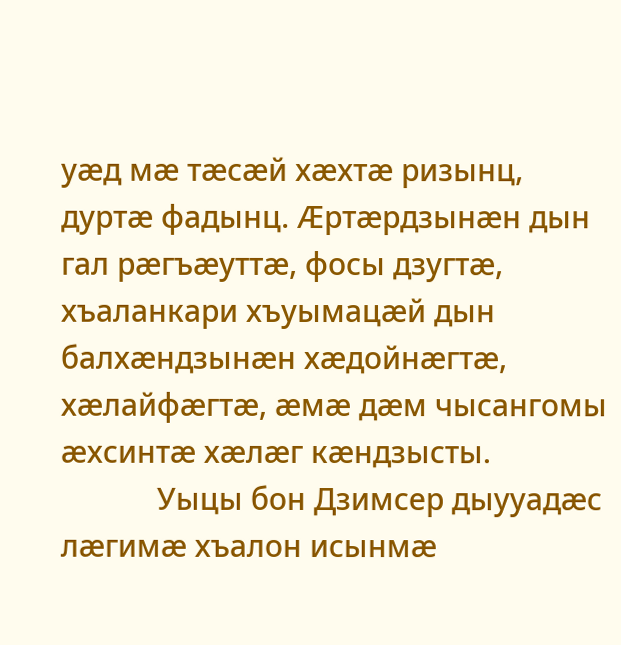уæд мæ тæсæй хæхтæ ризынц, дуртæ фадынц. Æртæрдзынæн дын гал рæгъæуттæ, фосы дзугтæ, хъаланкари хъуымацæй дын балхæндзынæн хæдойнæгтæ, хæлайфæгтæ, æмæ дæм чысангомы æхсинтæ хæлæг кæндзысты.
            Уыцы бон Дзимсер дыууадæс лæгимæ хъалон исынмæ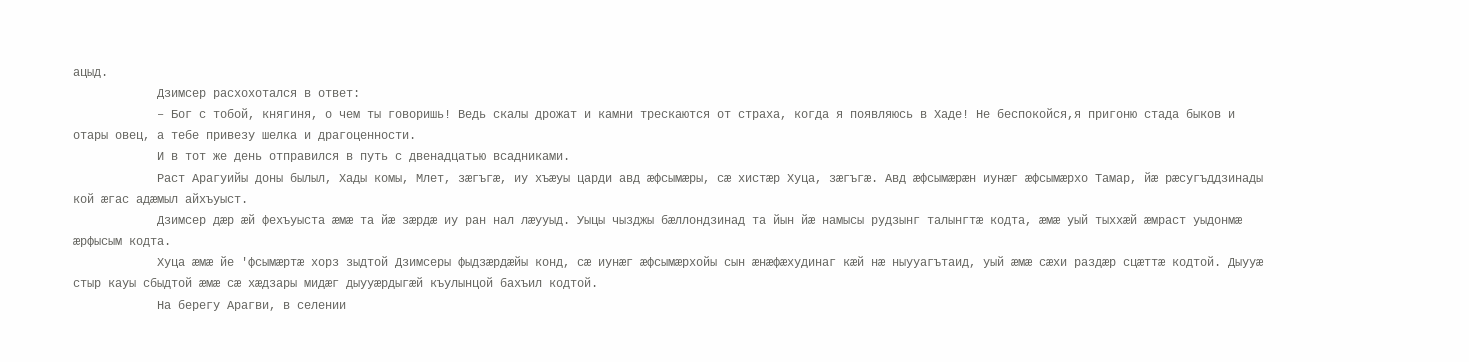ацыд.
            Дзимсер расхохотался в ответ:
            – Бог с тобой, княгиня, о чем ты говоришь! Ведь скалы дрожат и камни трескаются от страха, когда я появляюсь в Хаде! Не беспокойся,я пригоню стада быков и отары овец, а тебе привезу шелка и драгоценности.
            И в тот же день отправился в путь с двенадцатью всадниками.
            Раст Арагуийы доны былыл, Хады комы, Млет, зæгъгæ, иу хъæуы царди авд æфсымæры, сæ хистæр Хуца, зæгъгæ. Авд æфсымæрæн иунæг æфсымæрхо Тамар, йæ рæсугъддзинады кой æгас адæмыл айхъуыст.
            Дзимсер дæр æй фехъуыста æмæ та йæ зæрдæ иу ран нал лæууыд. Уыцы чызджы бæллондзинад та йын йæ намысы рудзынг талынгтæ кодта, æмæ уый тыххæй æмраст уыдонмæ æрфысым кодта.
            Хуца æмæ йе 'фсымæртæ хорз зыдтой Дзимсеры фыдзæрдæйы конд, сæ иунæг æфсымæрхойы сын æнæфæхудинаг кæй нæ ныууагътаид, уый æмæ сæхи раздæр сцæттæ кодтой. Дыууæ стыр кауы сбыдтой æмæ сæ хæдзары мидæг дыууæрдыгæй къулынцой бахъил кодтой.
            На берегу Арагви, в селении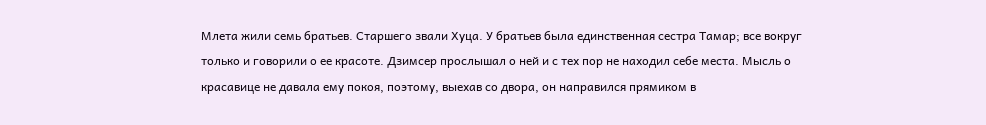Млета жили семь братьев. Старшего звали Хуца. У братьев была единственная сестра Тамар; все вокруг только и говорили о ее красоте. Дзимсер прослышал о ней и с тех пор не находил себе места. Мысль о красавице не давала ему покоя, поэтому, выехав со двора, он направился прямиком в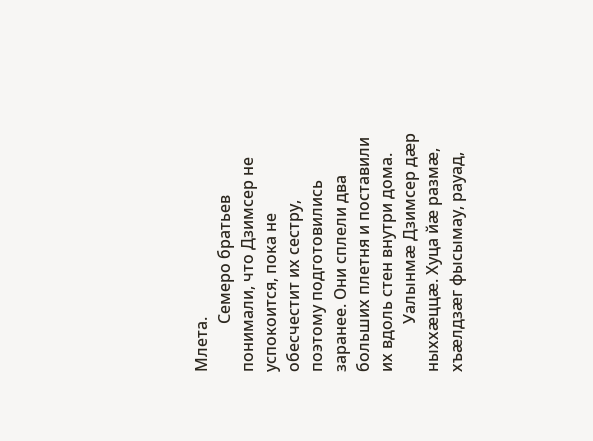Млета.
            Семеро братьев понимали, что Дзимсер не успокоится, пока не обесчестит их сестру, поэтому подготовились заранее. Они сплели два больших плетня и поставили их вдоль стен внутри дома.
            Уалынмæ Дзимсер дæр ныххæццæ. Хуца йæ размæ, хъæлдзæг фысымау, рауад,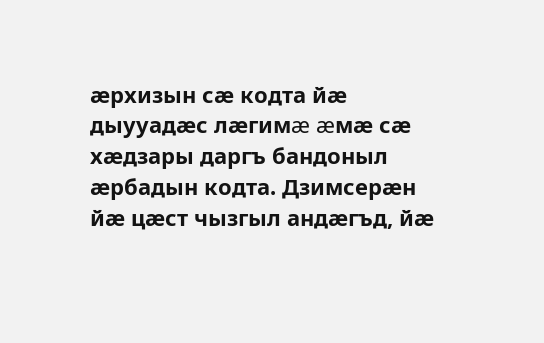æрхизын сæ кодта йæ дыууадæс лæгимæ æмæ сæ хæдзары даргъ бандоныл æрбадын кодта. Дзимсерæн йæ цæст чызгыл андæгъд, йæ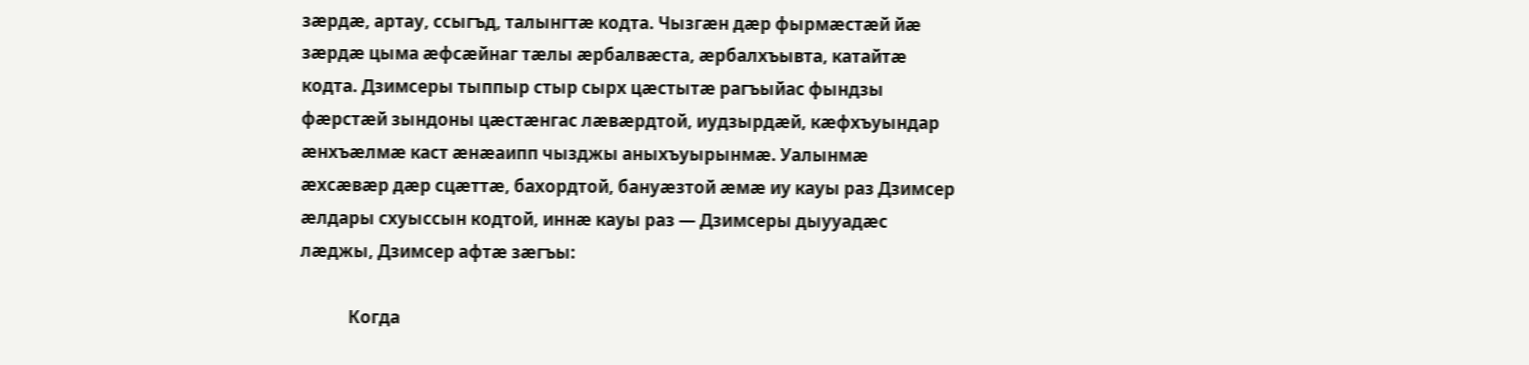зæрдæ, артау, ссыгъд, талынгтæ кодта. Чызгæн дæр фырмæстæй йæ зæрдæ цыма æфсæйнаг тæлы æрбалвæста, æрбалхъывта, катайтæ кодта. Дзимсеры тыппыр стыр сырх цæстытæ рагъыйас фындзы фæрстæй зындоны цæстæнгас лæвæрдтой, иудзырдæй, кæфхъуындар æнхъæлмæ каст æнæаипп чызджы аныхъуырынмæ. Уалынмæ æхсæвæр дæр сцæттæ, бахордтой, бануæзтой æмæ иу кауы раз Дзимсер æлдары схуыссын кодтой, иннæ кауы раз — Дзимсеры дыууадæс лæджы, Дзимсер афтæ зæгъы:

            Когда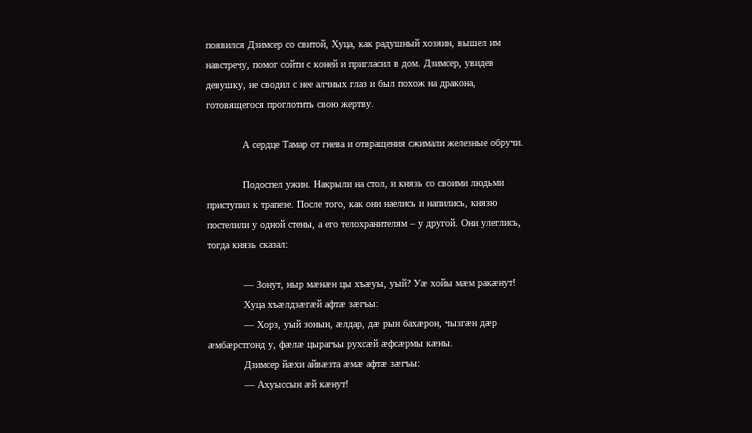появился Дзимсер со свитой, Хуца, как радушный хозяин, вышел им навстречу, помог сойти с коней и пригласил в дом. Дзимсер, увидев девушку, не сводил с нее алчных глаз и был похож на дракона, готовящегося проглотить свою жертву.

            А сердце Тамар от гнева и отвращения сжимали железные обручи.

            Подоспел ужин. Накрыли на стол, и князь со своими людьми приступил к трапезе. После того, как они наелись и напились, князю постелили у одной стены, а его телохранителям – у другой. Они улеглись, тогда князь сказал:

            — Зонут, ныр мæнæн цы хъæуы, уый? Уæ хойы мæм ракæнут!
            Хуца хъæлдзæгæй афтæ зæгъы:
            — Хорз, уый зонын, æлдар, дæ рын бахæрон, чызгæн дæр æмбæрстгонд у, фæлæ цырагъы рухсæй æфсæрмы кæны.
            Дзимсер йæхи айвæзта æмæ афтæ зæгъы:
            — Ахуыссын æй кæнут!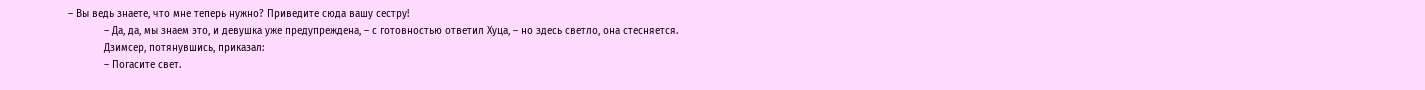– Вы ведь знаете, что мне теперь нужно? Приведите сюда вашу сестру!
            – Да, да, мы знаем это, и девушка уже предупреждена, – с готовностью ответил Хуца, – но здесь светло, она стесняется.
            Дзимсер, потянувшись, приказал:
            – Погасите свет.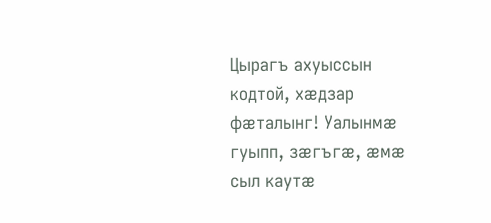Цырагъ ахуыссын кодтой, хæдзар фæталынг! Уалынмæ гуыпп, зæгъгæ, æмæ сыл каутæ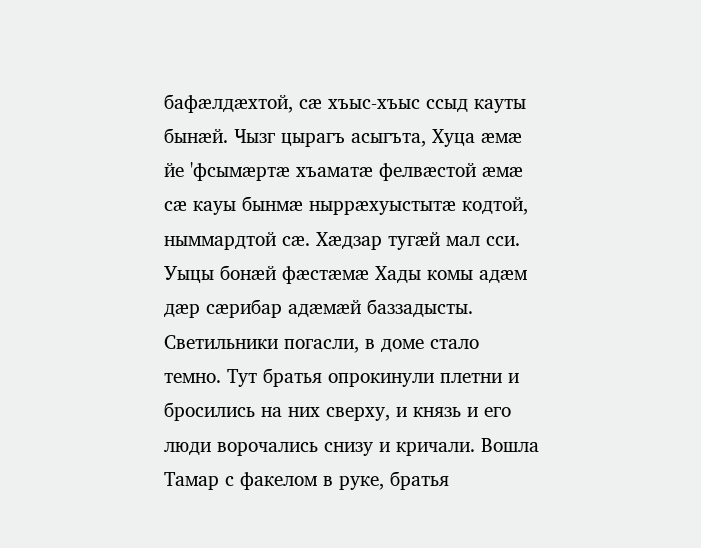бафæлдæхтой, сæ хъыс-хъыс ссыд кауты бынæй. Чызг цырагъ асыгъта, Хуца æмæ йе 'фсымæртæ хъаматæ фелвæстой æмæ сæ кауы бынмæ ныррæхуыстытæ кодтой, ныммардтой сæ. Хæдзар тугæй мал сси. Уыцы бонæй фæстæмæ Хады комы адæм дæр сæрибар адæмæй баззадысты.             Светильники погасли, в доме стало темно. Тут братья опрокинули плетни и бросились на них сверху, и князь и его люди ворочались снизу и кричали. Вошла Тамар с факелом в руке, братья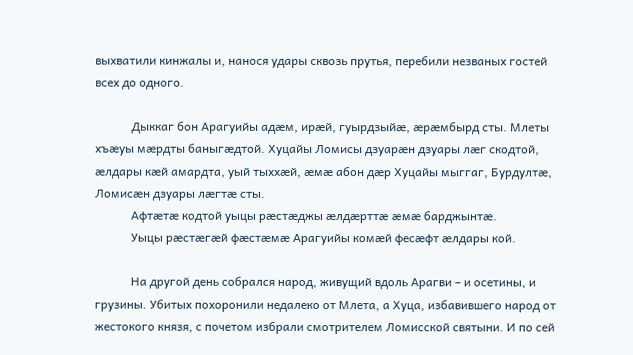выхватили кинжалы и, нанося удары сквозь прутья, перебили незваных гостей всех до одного.

            Дыккаг бон Арагуийы адæм, ирæй, гуырдзыйæ, æрæмбырд сты. Млеты хъæуы мæрдты баныгæдтой. Хуцайы Ломисы дзуарæн дзуары лæг скодтой, æлдары кæй амардта, уый тыххæй, æмæ абон дæр Хуцайы мыггаг, Бурдултæ, Ломисæн дзуары лæгтæ сты.
            Афтæтæ кодтой уыцы рæстæджы æлдæрттæ æмæ барджынтæ.
            Уыцы рæстæгæй фæстæмæ Арагуийы комæй фесæфт æлдары кой.

            На другой день собрался народ, живущий вдоль Арагви – и осетины, и грузины. Убитых похоронили недалеко от Млета, а Хуца, избавившего народ от жестокого князя, с почетом избрали смотрителем Ломисской святыни. И по сей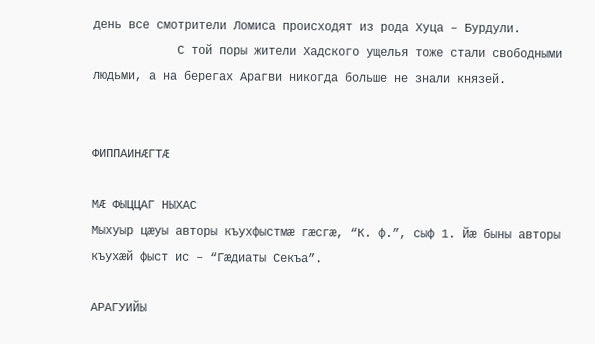день все смотрители Ломиса происходят из рода Хуца – Бурдули.
            С той поры жители Хадского ущелья тоже стали свободными людьми, а на берегах Арагви никогда больше не знали князей.


ФИППАИНÆГТÆ

МÆ ФЫЦЦАГ НЫХАС
Мыхуыр цæуы авторы къухфыстмæ гæсгæ, “К. ф.”, сыф 1. Йæ быны авторы къухæй фыст ис – “Гæдиаты Секъа”.

АРАГУИЙЫ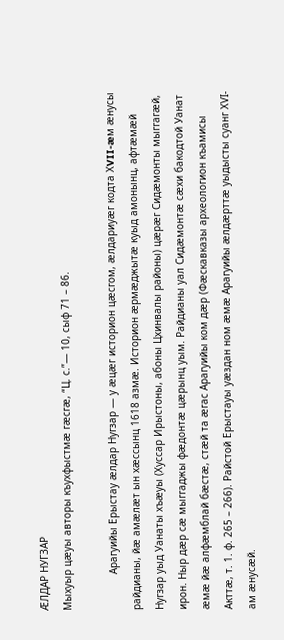ÆЛДАР НУГЗАР
Мыхуыр цæуы авторы къухфыстмæ гæсгæ, “Ц. с.”— 10, сыф 71 – 86.

            Арагуийы Ерыстау æлдар Нугзар — у æцæг историон цæсгом, æлдариуæг кодта ХVII-æм æнусы райдианы, йæ амæлæт ын хæссынц 1618 азмæ. Историон æрмæджытæ куыд амонынц, афтæмæй Нугзар уыд Уанаты хъæуы (Хуссар Ирыстоны, абоны Цхинвалы районы) цæрæг Сидæмонты мыггагæй, ирон. Ныр дæр сæ мыггаджы фæдонтæ цæрынц уым. Райдианы уал Сидæмонтæ сæхи бакодтой Уанат æмæ йæ алфæмблай бæстæ, стæй та æгас Арагуийы ком дæр (Фæскавказы археологион къамисы Акттæ, т. 1. ф. 265 – 266). Райстой Ерыстауы уæздан ном æмæ Арагуийы æлдæрттæ уыдысты суанг ХVI-ам æнусæй.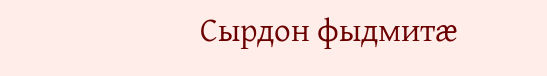Сырдон фыдмитæ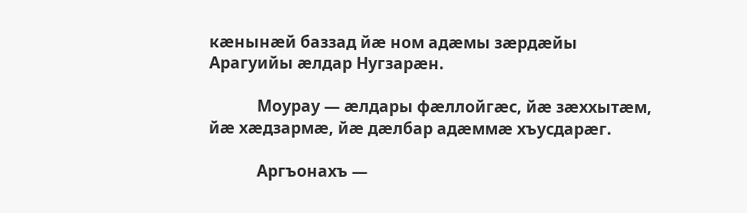кæнынæй баззад йæ ном адæмы зæрдæйы Арагуийы æлдар Нугзарæн.

            Моурау — æлдары фæллойгæс, йæ зæххытæм, йæ хæдзармæ, йæ дæлбар адæммæ хъусдарæг.

            Аргъонахъ —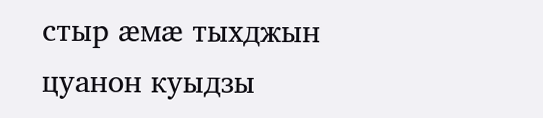стыр æмæ тыхджын цуанон куыдзы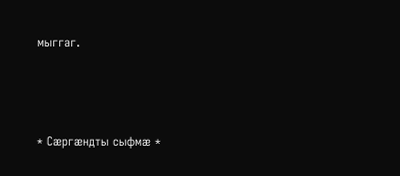мыггаг.



* Сæргæндты сыфмæ *